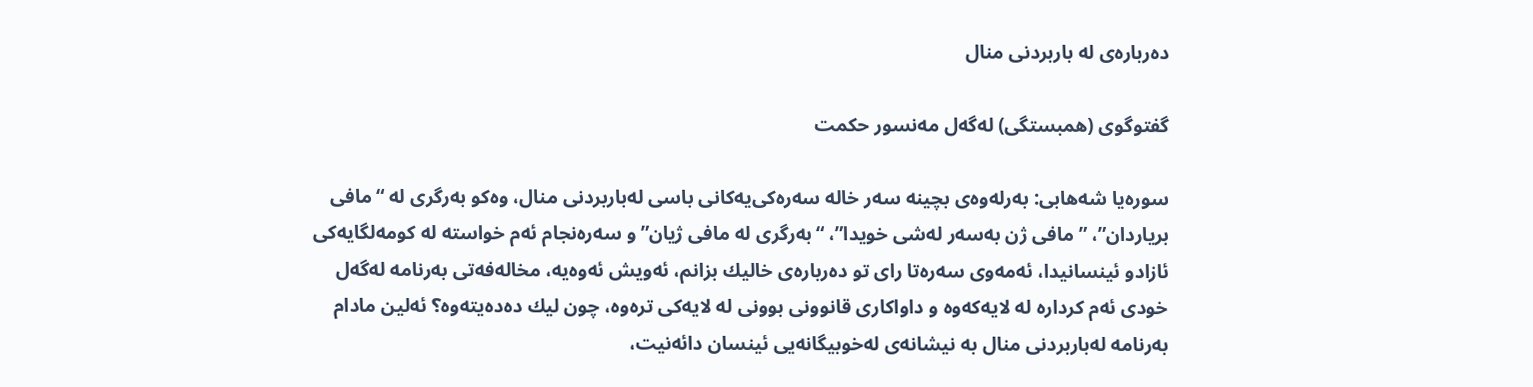ده‌رباره‌ى‌ له‌ باربردنى‌ منال

گفتوگوى‌ (همبستگى‌) له‌گه‌ل مەنسور حكمت

سوره‌يا شه‌هابى‌: به‌رله‌وه‌ى‌ بچينه‌ سه‌ر خاله‌ سه‌ره‌كى‌يه‌كانى‌ باسى‌ له‌باربردنى‌ منال، وه‌كو به‌رگرى‌ له‌ “مافى‌ برياردان”، ” مافى‌ ژن به‌سه‌ر له‌شى‌ خويدا”، “به‌رگرى‌ له‌ مافى‌ ژيان” و سه‌ره‌نجام ئه‌م خواسته‌ له‌ كومه‌لگايه‌كى‌ ئازادو ئينسانيدا، ئه‌مه‌وى‌ سه‌ره‌تا راى‌ تو ده‌رباره‌ى‌ خاليك بزانم، ئه‌ويش ئه‌وه‌يه‌، مخاله‌فه‌تى‌ به‌رنامه‌ له‌گه‌ل خودى‌ ئه‌م كرداره‌ له‌ لايه‌كه‌وه‌ و داواكارى‌ قانوونى‌ بوونى‌ له‌ لايه‌كى‌ تره‌وه‌، چون ليك ده‌ده‌يته‌وه‌؟ ئه‌لين مادام به‌رنامه‌ له‌باربردنى‌ منال به‌ نيشانه‌ى‌ له‌خوبيگانه‌يى‌ ئينسان دائه‌نيت،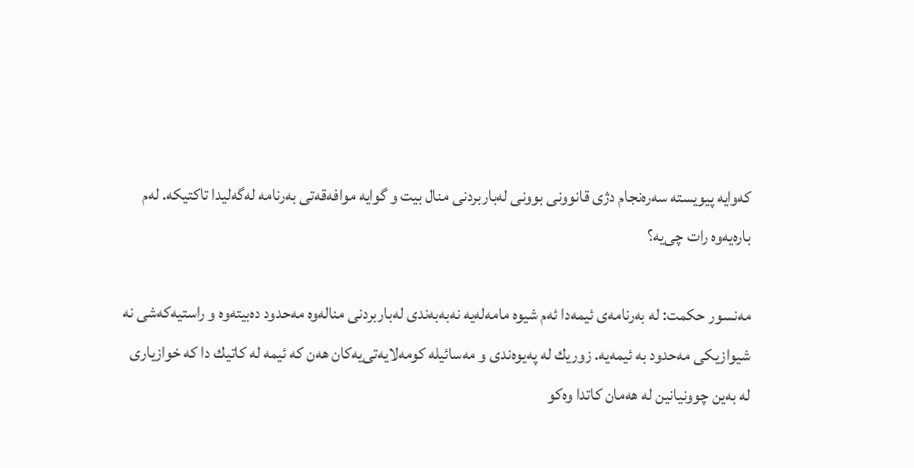كه‌وايه‌ پيويسته‌ سه‌ره‌نجام دژى‌ قانوونى‌ بوونى‌ له‌باربردنى‌ منال بيت و گوايه‌ موافه‌قه‌تى‌ به‌رنامه‌ له‌گه‌ليدا تاكتيكه‌. له‌م باره‌يه‌وه‌ رات چى‌يه‌؟

مەنسور حكمت: له‌ به‌رنامه‌ى‌ ئيمه‌دا ئه‌م شيوه‌ مامه‌له‌يه‌ نه‌به‌به‌ندى‌ له‌باربردنى‌ مناله‌وه‌ مه‌حدود ده‌بيته‌وه‌ و راستيه‌كه‌شى‌ نه‌ شيوازيكى‌ مه‌حدود به‌ ئيمه‌يه‌. زوريك له‌ په‌يوه‌ندى‌ و مه‌سائيله‌ كومه‌لايه‌تى‌يه‌كان هه‌ن كه‌ ئيمه‌ له‌ كاتيك دا كه‌ خوازيارى‌ له‌ به‌ين چوونيانين له‌ هه‌مان كاتدا وه‌كو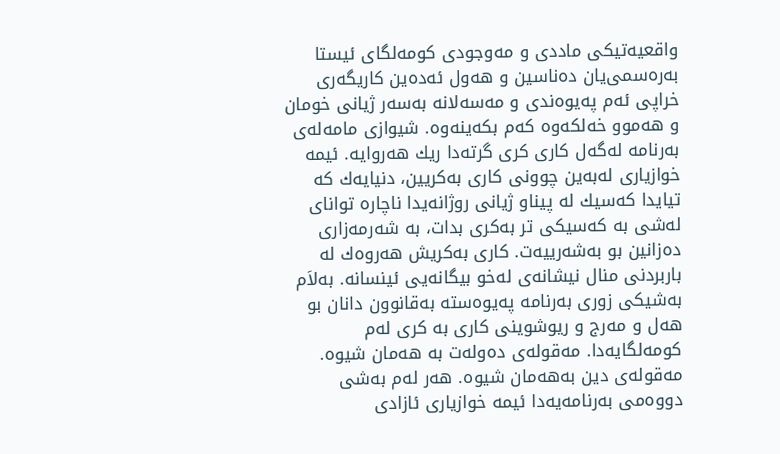واقعيه‌تيكى‌ ماددى‌ و مه‌وجودى‌ كومه‌لگاى‌ ئيستا به‌ره‌سمى‌يان ده‌ناسين و هه‌ول ئه‌ده‌ين كاريگه‌رى‌ خراپى‌ ئه‌م په‌يوه‌ندى‌ و مه‌سه‌لانه‌ به‌سه‌ر ژيانى‌ خومان و هه‌موو خه‌لكه‌وه‌ كه‌م بكه‌ينه‌وه‌. شيوازى‌ مامه‌له‌ى‌ به‌رنامه‌ له‌گه‌ل كارى‌ كرى‌ گرته‌دا ريك هه‌روايه‌. ئيمه‌ خوازيارى‌ له‌به‌ين چوونى‌ كارى‌ به‌كريين، دنيايه‌ك كه‌ تيايدا كه‌سيك له‌ پيناو ژيانى‌ روژانه‌يدا ناچاره‌ تواناى‌ له‌شى‌ به‌ كه‌سيكى‌ تر به‌كرى‌ بدات، به‌ شه‌رمه‌زارى‌ ده‌زانين بو به‌شه‌رييه‌ت. كارى‌ به‌كريش هه‌روه‌ك له‌ باربردنى‌ منال نيشانه‌ى‌ له‌خو بيگانه‌يى‌ ئينسانه‌. به‌لاَم به‌شيكى‌ زورى‌ به‌رنامه‌ په‌يوه‌سته‌ به‌قانوون دانان بو هه‌ل و مه‌رج و ريوشوينى‌ كارى‌ به‌ كرى‌ له‌م كومه‌لگايه‌دا. مه‌قوله‌ى‌ ده‌وله‌ت به‌ هه‌مان شيوه‌. مه‌قوله‌ى‌ دين به‌هه‌مان شيوه‌. هه‌ر له‌م به‌شى‌ دووه‌مى‌ به‌رنامه‌يه‌دا ئيمه‌ خوازيارى‌ ئازادى‌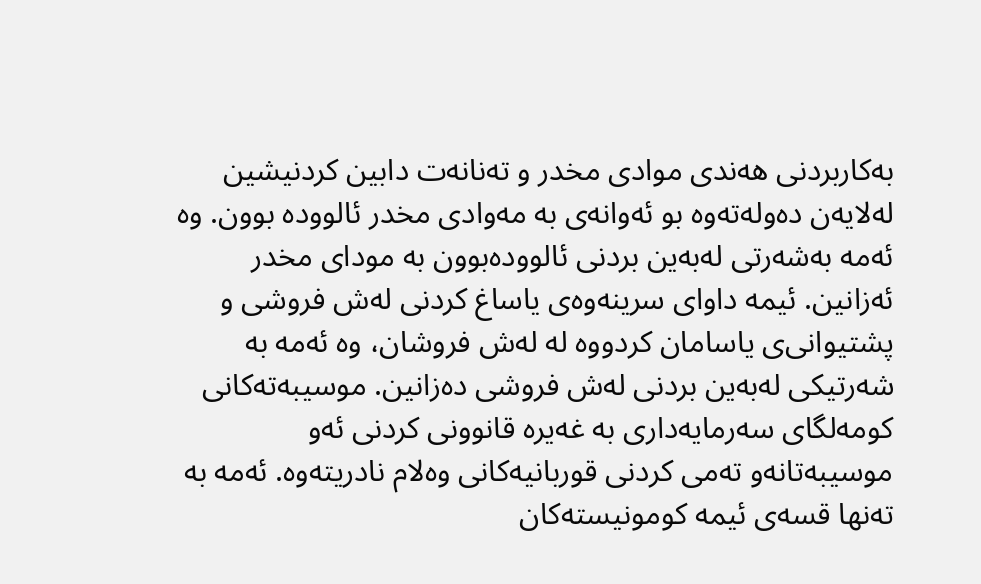به‌كاربردنى‌ هه‌ندى‌ موادى‌ مخدر و ته‌نانه‌ت دابين كردنيشين له‌لايه‌ن ده‌وله‌ته‌وه‌ بو ئه‌وانه‌ى‌ به‌ مه‌وادى‌ مخدر ئالووده‌ بوون. وه‌ ئه‌مه‌ به‌شه‌رتى‌ له‌به‌ين بردنى‌ ئالووده‌بوون به‌ موداى‌ مخدر ئه‌زانين. ئيمه‌ داواى‌ سرينه‌وه‌ى‌ ياساغ كردنى‌ له‌ش فروشى‌ و پشتيوانى‌ى‌ ياسامان كردووه‌ له‌ له‌ش فروشان، وه‌ ئه‌مه‌ به‌ شه‌رتيكى‌ له‌به‌ين بردنى‌ له‌ش فروشى‌ ده‌زانين. موسيبه‌ته‌كانى‌ كومه‌لگاى‌ سه‌رمايه‌دارى‌ به‌ غه‌يره‌ قانوونى‌ كردنى‌ ئه‌و موسيبه‌تانه‌و ته‌مى‌ كردنى‌ قوربانيه‌كانى‌ وه‌لام نادريته‌وه‌. ئه‌مه‌ به‌ ته‌نها قسه‌ى‌ ئيمه‌ كومونيسته‌كان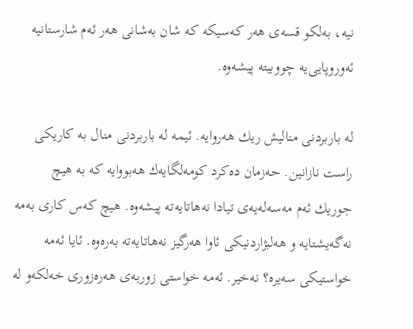نيه‌، به‌لكو قسه‌ى‌ هه‌ر كه‌سيكه‌ كه‌ شان به‌شانى‌ هه‌ر ئه‌م شارستانيه‌ ئه‌وروپايى‌يه‌ چووبيته‌ پيشه‌وه‌.

له‌ باربردنى‌ مناليش ريك هه‌روايه‌. ئيمه‌ له‌ باربردنى‌ منال به‌ كاريكى‌ راست نازانين. حه‌زمان ده‌كرد كومه‌لگايه‌ك هه‌بووايه‌ كه‌ به‌ هيچ جوريك ئه‌م مه‌سه‌له‌يه‌ى‌ تيادا نه‌هاتايه‌ته‌ پيشه‌وه‌. هيچ كه‌س كارى‌ به‌مه‌ نه‌گه‌يشتايه‌ و هه‌لبژاردنيكى‌ ئاوا هه‌رگيز نه‌هاتايه‌ته‌ به‌ره‌وه‌. ئايا ئه‌مه‌ خواستيكى‌ سه‌يره‌؟ نه‌خير. ئه‌مه‌ خواستى‌ زوربه‌ى‌ هه‌ره‌زورى‌ خه‌لكه‌و له‌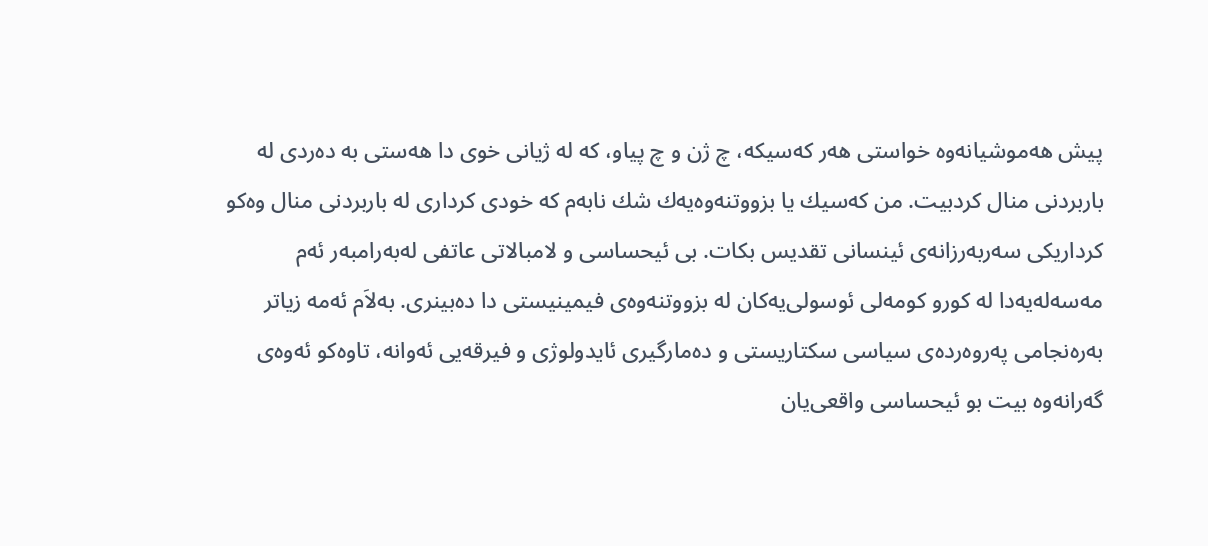پيش هه‌موشيانه‌وه‌ خواستى‌ هه‌ر كه‌سيكه‌، چ ژن و چ پياو، كه‌ له‌ ژيانى‌ خوى‌ دا هه‌ستى‌ به‌ ده‌ردى‌ له‌ باربردنى‌ منال كردبيت. من كه‌سيك يا بزووتنه‌وه‌يه‌ك شك نابه‌م كه‌ خودى‌ كردارى‌ له‌ باربردنى‌ منال وه‌كو كرداريكى‌ سه‌ربه‌رزانه‌ى‌ ئينسانى‌ تقديس بكات. بى‌ ئيحساسى‌ و لامبالاتى‌ عاتفى‌ له‌به‌رامبه‌ر ئه‌م مه‌سه‌له‌يه‌دا له‌ كورو كومه‌لى‌ ئوسولى‌يه‌كان له‌ بزووتنه‌وه‌ى‌ فيمينيستى‌ دا ده‌بينرى‌. به‌لاَم ئه‌مه‌ زياتر به‌ره‌نجامى‌ په‌روه‌رده‌ى‌ سياسى‌ سكتاريستى‌ و ده‌مارگيرى‌ ئايدولوژى‌ و فيرقه‌يى‌ ئه‌وانه‌، تاوه‌كو ئه‌وه‌ى‌ گه‌رانه‌وه‌ بيت بو ئيحساسى‌ واقعى‌يان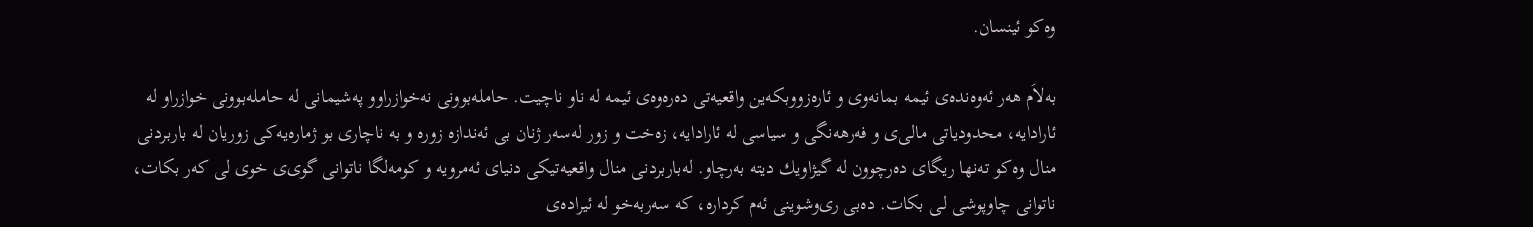وه‌كو ئينسان.

به‌لاَم هه‌ر ئه‌وه‌نده‌ى‌ ئيمه‌ بمانه‌وى‌ و ئاره‌زووبكه‌ين واقعيه‌تى‌ ده‌ره‌وه‌ى‌ ئيمه‌ له‌ ناو ناچيت. حامله‌بوونى‌ نه‌خوازراوو په‌شيمانى‌ له‌ حامله‌بوونى‌ خوازراو له‌ ئارادايه‌، محدودياتى‌ مالى‌ى‌ و فه‌رهه‌نگى‌ و سياسى‌ له‌ ئارادايه‌، زه‌خت و زور له‌سه‌ر ژنان بى‌ ئه‌ندازه‌ زوره‌ و به‌ ناچارى‌ بو ژماره‌يه‌كى‌ زوريان له‌ باربردنى‌ منال وه‌كو ته‌نها ريگاى‌ ده‌رچوون له‌ گيژاويك ديته‌ به‌رچاو. له‌باربردنى‌ منال واقعيه‌تيكى‌ دنياى‌ ئه‌مرويه‌ و كومه‌لگا ناتوانى‌ گوى‌ى‌ خوى‌ لى‌ كه‌ر بكات، ناتوانى‌ چاوپوشى‌ لـى‌ بكات. ده‌بى‌ رى‌وشوينى‌ ئه‌م كرداره‌، كه‌ سه‌ربه‌خو له‌ ئيراده‌ى‌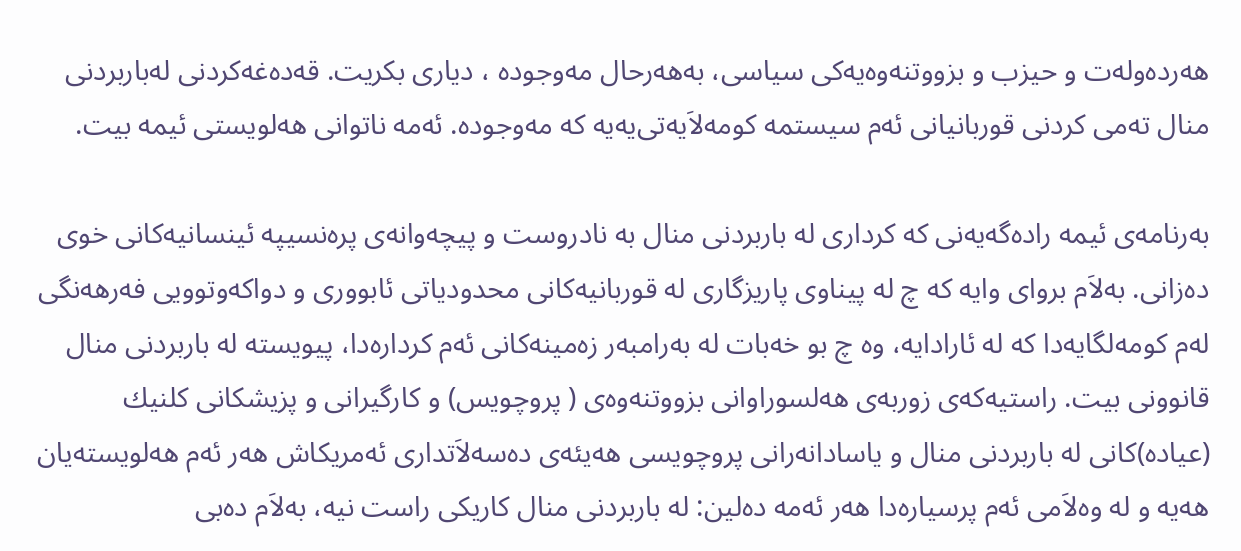هه‌رده‌وله‌ت و حيزب و بزووتنه‌وه‌يه‌كى‌ سياسى‌، به‌هه‌رحال مه‌وجوده‌ ، ديارى‌ بكريت. قه‌ده‌غه‌كردنى‌ له‌باربردنى‌ منال ته‌مى‌ كردنى‌ قوربانيانى‌ ئه‌م سيستمه‌ كومه‌لاَيه‌تى‌يه‌يه‌ كه‌ مه‌وجوده‌. ئه‌مه‌ ناتوانى‌ هه‌لويستى‌ ئيمه‌ بيت.

به‌رنامه‌ى‌ ئيمه‌ راده‌گه‌يه‌نى‌ كه‌ كردارى‌ له‌ باربردنى‌ منال به‌ نادروست و پيچه‌وانه‌ى‌ پره‌نسيپه‌ ئينسانيه‌كانى‌ خوى‌ ده‌زانى‌. به‌لاَم برواى‌ وايه‌ كه‌ چ له‌ پيناوى‌ پاريزگارى‌ له‌ قوربانيه‌كانى‌ محدودياتى‌ ئابوورى‌ و دواكه‌وتوويى‌ فه‌رهه‌نگى‌ له‌م كومه‌لگايه‌دا كه‌ له‌ ئارادايه‌، وه‌ چ بو خه‌بات له‌ به‌رامبه‌ر زه‌مينه‌كانى‌ ئه‌م كرداره‌دا، پيويسته‌ له‌ باربردنى‌ منال قانوونى‌ بيت. راستيه‌كه‌ى‌ زوربه‌ى‌ هه‌لسوراوانى‌ بزووتنه‌وه‌ى‌ ( پروچويس) و كارگيرانى‌ و پزيشكانى‌ كلنيك (عياده‌)كانى‌ له‌ باربردنى‌ منال و ياسادانه‌رانى‌ پروچويسى‌ هه‌يئه‌ى‌ ده‌سه‌لاَتدارى‌ ئه‌مريكاش هه‌ر ئه‌م هه‌لويسته‌يان هه‌يه‌ و له‌ وه‌لاَمى‌ ئه‌م پرسياره‌دا هه‌ر ئه‌مه‌ ده‌لين: له‌ باربردنى‌ منال كاريكى‌ راست نيه‌، به‌لاَم ده‌بى‌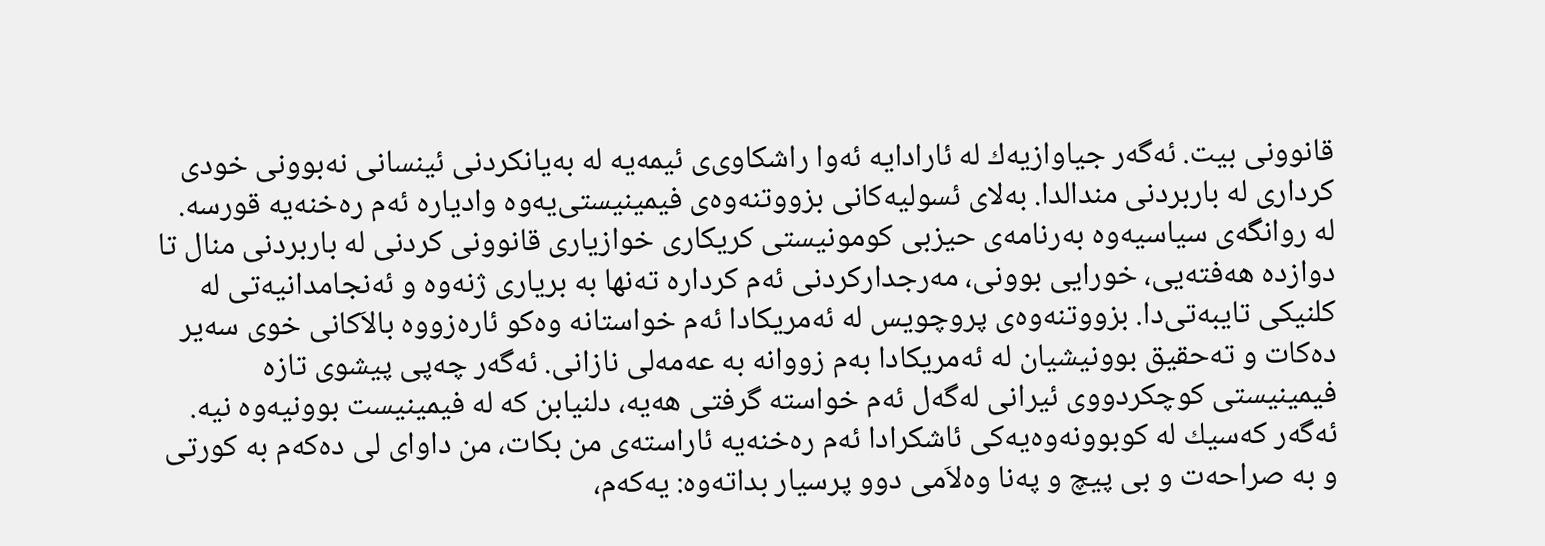قانوونى‌ بيت. ئه‌گه‌ر جياوازيه‌ك له‌ ئارادايه‌ ئه‌وا راشكاوى‌ى‌ ئيمه‌يه‌ له‌ به‌يانكردنى‌ ئينسانى‌ نه‌بوونى‌ خودى‌ كردارى‌ له‌ باربردنى‌ مندالدا. به‌لاى‌ ئسوليه‌كانى‌ بزووتنه‌وه‌ى‌ فيمينيستى‌يه‌وه‌ وادياره‌ ئه‌م ره‌خنه‌يه‌ قورسه‌. له‌ روانگه‌ى‌ سياسيه‌وه‌ به‌رنامه‌ى‌ حيزبى‌ كومونيستى‌ كريكارى‌ خوازيارى‌ قانوونى‌ كردنى‌ له‌ باربردنى‌ منال تا دوازده‌ هه‌فته‌يى‌، خورايى‌ بوونى‌، مه‌رجداركردنى‌ ئه‌م كرداره‌ ته‌نها به‌ بريارى‌ ژنه‌وه‌ و ئه‌نجامدانيه‌تى‌ له‌ كلنيكى‌ تايبه‌تى‌دا. بزووتنه‌وه‌ى‌ پروچويس له‌ ئه‌مريكادا ئه‌م خواستانه‌ وه‌كو ئاره‌زووه‌ بالاَكانى‌ خوى‌ سه‌ير ده‌كات و ته‌حقيق بوونيشيان له‌ ئه‌مريكادا به‌م زووانه‌ به‌ عه‌مه‌لى‌ نازانى‌. ئه‌گه‌ر چه‌پى‌ پيشوى‌ تازه‌ فيمينيستى‌ كوچكردووى‌ ئيرانى‌ له‌گه‌ل ئه‌م خواسته‌ گرفتى‌ هه‌يه‌، دلنيابن كه‌ له‌ فيمينيست بوونيه‌وه‌ نيه‌. ئه‌گه‌ر كه‌سيك له‌ كوبوونه‌وه‌يه‌كى‌ ئاشكرادا ئه‌م ره‌خنه‌يه‌ ئاراسته‌ى‌ من بكات، من داواى‌ لى‌ ده‌كه‌م به‌ كورتى‌ و به‌ صراحه‌ت و بى‌ پيچ و په‌نا وه‌لاَمى‌ دوو پرسيار بداته‌وه‌: يه‌كه‌م،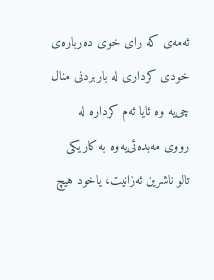ئه‌مه‌ى‌ كه‌ راى‌ خوى‌ ده‌رباره‌ى‌ خودى‌ كردارى‌ له‌ باربردنى‌ منال چى‌يه‌ وه‌ ئايا ئه‌م كرداره‌ له‌ رووى‌ مه‌بده‌ئى‌يه‌وه‌ به‌ كاريكى‌ تالو ناشرين ئه‌زانيت، ياخود هيچ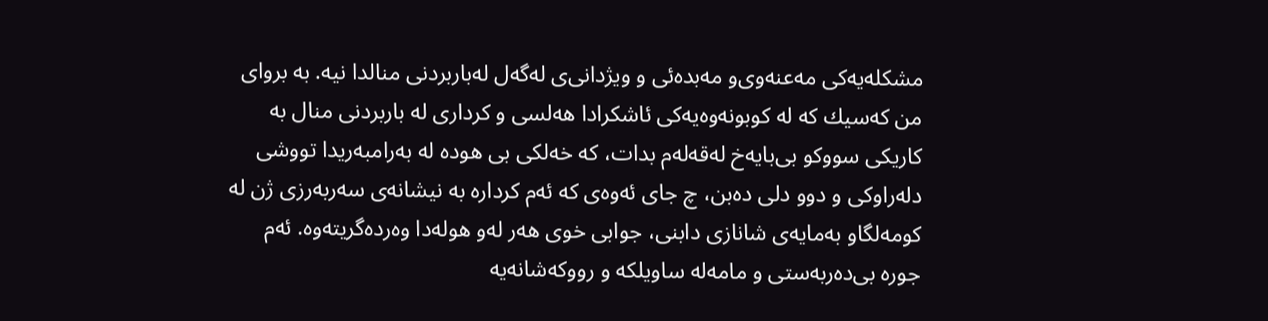مشكله‌يه‌كى‌ مه‌عنه‌وى‌و مه‌بده‌ئى‌ و ويژدانى‌ى‌ له‌گه‌ل له‌باربردنى‌ منالدا نيه‌. به‌ برواى‌ من كه‌سيك كه‌ له‌ كوبونه‌وه‌يه‌كى‌ ئاشكرادا هه‌لسى‌ و كردارى‌ له‌ باربردنى‌ منال به‌ كاريكى‌ سووكو بى‌بايه‌خ له‌قه‌له‌م بدات، كه‌ خه‌لكى‌ بى‌ هوده‌ له‌ به‌رامبه‌ريدا تووشى‌ دله‌راوكى‌ و دوو دلى‌ ده‌بن، چ جاى ئه‌وه‌ى‌ كه‌ ئه‌م كرداره‌ به‌ نيشانه‌ى‌ سه‌ربه‌رزى‌ ژن له‌ كومه‌لگاو به‌مايه‌ى‌ شانازى‌ دابنى‌، جوابى‌ خوى‌ هه‌ر له‌و هوله‌دا وه‌رده‌گريته‌وه‌. ئه‌م جوره‌ بى‌ده‌ربه‌ستى‌ و مامه‌له‌ ساويلكه‌ و رووكه‌شانه‌يه‌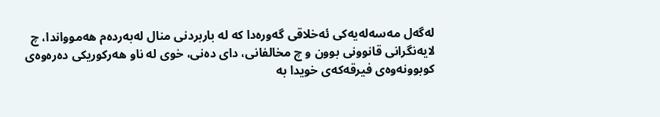له‌گه‌ل مه‌سه‌له‌يه‌كى‌ ئه‌خلاقى‌ گه‌وره‌دا كه‌ له‌ باربردنى‌ منال له‌به‌رده‌م هه‌موواندا، چ لايه‌نگرانى‌ قانوونى‌ بوون و چ مخالفانى‌، داى‌ ده‌نى‌، خوى‌ له‌ ناو هه‌ركوريكى‌ ده‌ره‌وه‌ى‌ كوبوونه‌وه‌ى‌ فيرقه‌كه‌ى‌ خويدا به‌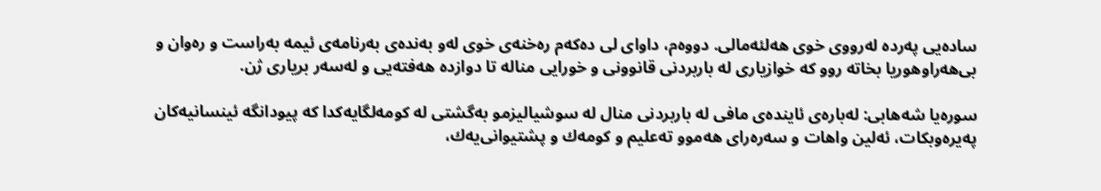ساده‌يى‌ په‌رده‌ له‌رووى‌ خوى‌ هه‌لئه‌مالى‌. دووه‌م، داواى‌ لى‌ ده‌كه‌م ره‌خنه‌ى‌ خوى‌ له‌و به‌نده‌ى‌ به‌رنامه‌ى‌ ئيمه‌ به‌راست و ره‌وان و بى‌هه‌راوهوريا بخاته‌ روو كه‌ خوازيارى‌ له‌ باربردنى‌ قانوونى‌ و خورايى‌ مناله‌ تا دوازده‌ هه‌فته‌يى‌ و له‌سه‌ر بريارى‌ ژن.

سوره‌يا شه‌هابى‌: له‌باره‌ى‌ ئاينده‌ى‌ مافى‌ له‌ باربردنى‌ منال له‌ سوشياليزمو به‌گشتى‌ له‌ كومه‌لگايه‌كدا كه‌ پيودانگه‌ ئينسانيه‌كان په‌يره‌وبكات، ئه‌لين واهات و سه‌ره‌راى‌ هه‌موو ته‌عليم و كومه‌ك و پشتيوانى‌يه‌ك،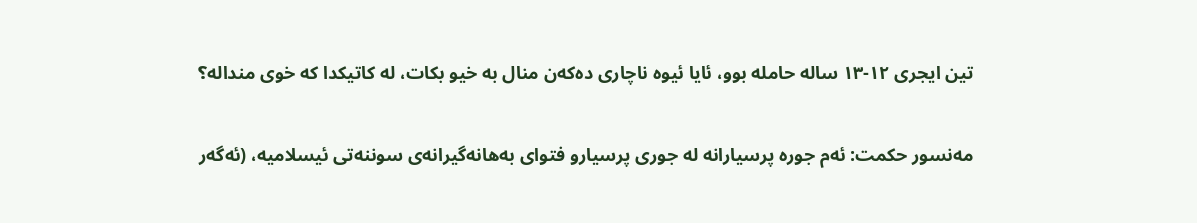تين ايجرى‌ ١٢-١٣ ساله‌ حامله‌ بوو، ئايا ئيوه‌ ناچارى‌ ده‌كه‌ن منال به‌ خيو بكات، له‌ كاتيكدا كه‌ خوى‌ منداله‌؟

مەنسور حكمت: ئه‌م جوره‌ پرسيارانه‌ له‌ جورى‌ پرسيارو فتواى‌ به‌هانه‌گيرانه‌ى‌ سوننه‌تى‌ ئيسلاميه‌، (ئه‌گه‌ر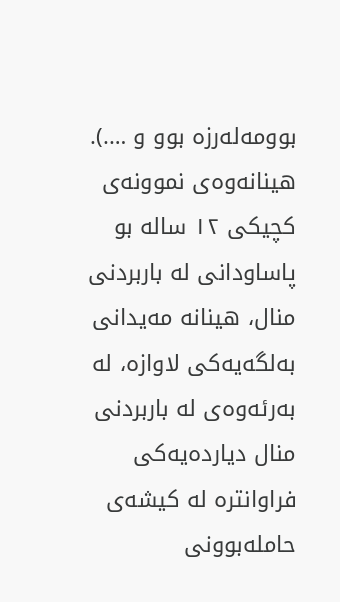بوومه‌له‌رزه‌ بوو و ….). هينانه‌وه‌ى‌ نموونه‌ى‌ كچيكى‌ ١٢ ساله‌ بو پاساودانى‌ له‌ باربردنى‌ منال، هينانه‌ مه‌يدانى‌ به‌لگه‌يه‌كى‌ لاوازه‌، له‌ به‌رئه‌وه‌ى‌ له‌ باربردنى‌ منال ديارده‌يه‌كى‌ فراوانتره‌ له‌ كيشه‌ى‌ حامله‌بوونى‌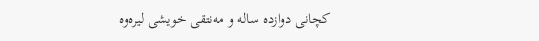كچانى‌ دوازده‌ ساله‌ و مه‌نتقى‌ خويشى‌ ليره‌وه‌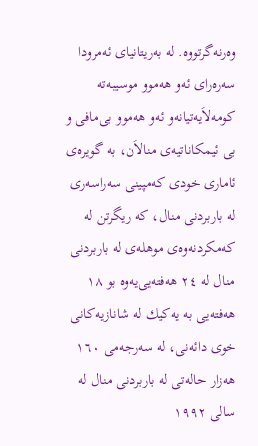وه‌رنه‌گرتووه‌. له‌ به‌ريتانياى‌ ئه‌مرودا سه‌ره‌راى‌ ئه‌و هه‌موو موسيبه‌ته‌ كومه‌لاَيه‌تيانه‌و ئه‌و هه‌موو بى‌مافى‌ و بى‌ ئيمكاناتيه‌ى‌ منالاَن، به‌ گويره‌ى‌ ئامارى‌ خودى‌ كه‌مپينى‌ سه‌راسه‌رى‌ له‌ باربردنى‌ منال، كه‌ ريگرتن له‌ كه‌مكردنه‌وه‌ى‌ موهله‌ى‌ له‌ باربردنى‌ منال له‌ ٢٤ هه‌فته‌يى‌يه‌وه‌ بو ١٨ هه‌فته‌يى‌ به‌ يه‌كيك له‌ شانازيه‌كانى‌ خوى‌ دائه‌نى‌، له‌ سه‌رجه‌مى‌ ١٦٠ هه‌زار حاله‌تى‌ له‌ باربردنى‌ منال له‌ سالى‌ ١٩٩٢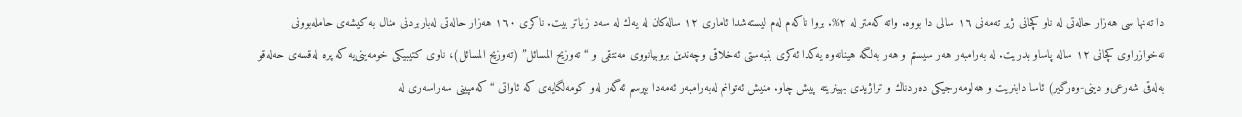دا ته‌نها سى‌ هه‌زار حاله‌تى‌ له‌ ناو كچانى‌ ژير ته‌مه‌نى‌ ١٦ سالى‌ دا بووه‌. واته‌ كه‌متر له‌ ٢%. بروا ناكه‌م له‌م ليسته‌شدا ئامارى‌ ١٢ ساله‌كان له‌ يه‌ك له‌ سه‌د زياتر بيت. ناكرى‌ ١٦٠ هه‌زار حاله‌تى‌ له‌باربردنى‌ منال به‌ كيشه‌ى‌ حامله‌بوونى‌ نه‌خوازراوى‌ كچانى‌ ١٢ ساله‌ پاساو بدريت. له‌ به‌رامبه‌ر هه‌ر سيستم و هه‌ر به‌لگه‌ هينانه‌وه‌ يه‌كدا ئه‌كرى‌ بنبه‌ستى‌ ئه‌خلاقى‌ وچه‌ندين بروبيانووى‌ مه‌نتقى‌ و “تەوزيح المسائل” (تەوزيح المسائل)، ناوى‌ كتيبيكى‌ خومه‌ينى‌يه‌ كه‌ پره‌ له‌قسه‌ى‌ حه‌له‌قو به‌له‌قى‌ شه‌رعى‌و دينى‌-وه‌رگير) ئاسا دابنريت و هه‌لومه‌رجيكى‌ ده‌ردناك و تراژيدى‌ بهينريته‌ پيش چاو. منيش ئه‌توانم له‌به‌رامبه‌ر ئه‌مه‌دا بپرسم ئه‌گه‌ر له‌و كومه‌لگايه‌ى‌ كه‌ ئاواتى‌ “كه‌مپينى‌ سه‌راسه‌رى‌ له‌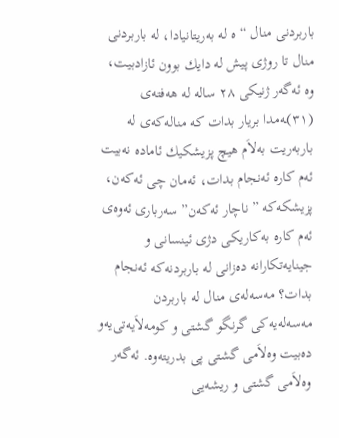باربردنى‌ منال “ه‌ له‌ به‌ريتانيادا، له‌ باربردنى‌ منال تا روژى‌ پيش له‌ دايك بوون ئازادبيت، وه‌ ئه‌گه‌ر ژنيكى‌ ٢٨ ساله‌ له‌ هه‌فته‌ى‌ (٣١)ـه‌مدا بريار بدات كه‌ مناله‌كه‌ى‌ له‌ باربه‌ريت به‌لاَم هيچ پزيشكيك ئاماده‌ نه‌بيت ئه‌م كاره‌ ئه‌نجام بدات، ئه‌مان چى‌ ئه‌كه‌ن، پزيشكه‌كه‌ ” ناچار ئه‌كه‌ن” سه‌ربارى‌ ئه‌وه‌ى‌ ئه‌م كاره‌ به‌كاريكى‌ دژى‌ ئينسانى‌ و جينايه‌تكارانه‌ ده‌زانى‌ له‌ باربردنه‌كه‌ ئه‌نجام بدات؟ مه‌سه‌له‌ى‌ منال له‌ باربردن مه‌سه‌له‌يه‌كى‌ گرنگو گشتى‌ و كومه‌لاَيه‌تى‌يه‌و ده‌بيت وه‌لاَمى‌ گشتى‌ پى‌ بدريته‌وه‌. ئه‌گه‌ر وه‌لاَمى‌ گشتى‌ و ريشه‌يى‌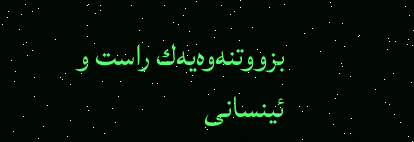بزووتنه‌وه‌يه‌ك راست و ئينسانى‌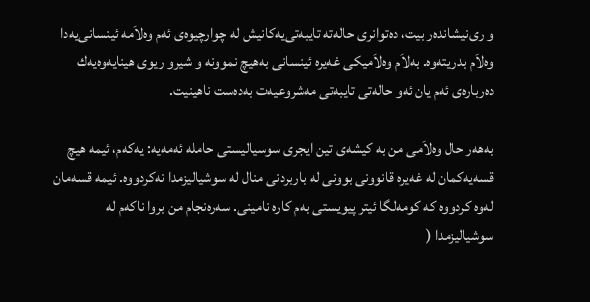و رى‌نيشانده‌ر بيت، ده‌توانرى‌ حاله‌ته‌ تايبه‌تى‌يه‌كانيش له‌ چوارچيوه‌ى‌ ئه‌م وه‌لاَمه‌ ئينسانى‌يه‌دا وه‌لاَم بدريته‌وه‌. به‌لاَم وه‌لاَميكى‌ غه‌يره‌ ئينسانى‌ به‌هيچ نموونه‌ و شيرو ريوى‌ هينايه‌وه‌يه‌ك ده‌رباره‌ى‌ ئه‌م يان ئه‌و حاله‌تى‌ تايبه‌تى‌ مه‌شروعيه‌ت به‌ده‌ست ناهينيت.

به‌هه‌ر حال وه‌لاَمى‌ من به‌ كيشه‌ى‌ تين ايجرى‌ سوسياليستى‌ حامله‌ ئه‌مه‌يه‌: يه‌كه‌م، ئيمه‌ هيچ قسه‌يه‌كمان له‌ غه‌يره‌ قانوونى‌ بوونى‌ له‌ باربردنى‌ منال له‌ سوشياليزمدا نه‌كردووه‌. ئيمه‌ قسه‌مان له‌وه‌ كردووه‌ كه‌ كومه‌لگا ئيتر پيويستى‌ به‌م كاره‌ نامينى‌. سه‌ره‌نجام من بروا ناكه‌م له‌ سوشياليزمدا (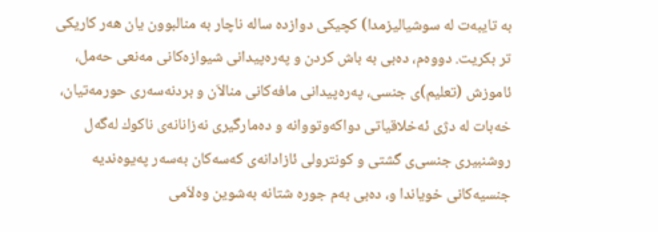به‌ تايبه‌ت له‌ سوشياليزمدا) كچيكى‌ دوازده‌ ساله‌ ناچار به‌ منالبوون يان هه‌ر كاريكى‌ تر بكريت. دووه‌م، ده‌بى‌ به‌ باش كردن و په‌ره‌پيدانى‌ شيوازه‌كانى‌ مه‌نعى‌ حه‌مل، ئاموزش (تعليم)ى‌ جنسى‌، په‌ره‌پيدانى‌ مافه‌كانى‌ منالاَن و بردنه‌سه‌رى‌ حورمه‌تيان، خه‌بات له‌ دژى‌ ئه‌خلاقياتى‌ دواكه‌وتووانه‌ و ده‌مارگيرى‌ نه‌زانانه‌ى‌ ناكوك له‌گه‌ل روشنبيرى‌ جنسى‌ى‌ گشتى‌ و كونترولى‌ ئازادانه‌ى‌ كه‌سه‌كان به‌سه‌ر په‌يوه‌نديه‌ جنسيه‌كانى‌ خوياندا و، ده‌بى‌ به‌م جوره‌ شتانه‌ به‌شوين وه‌لاَمى‌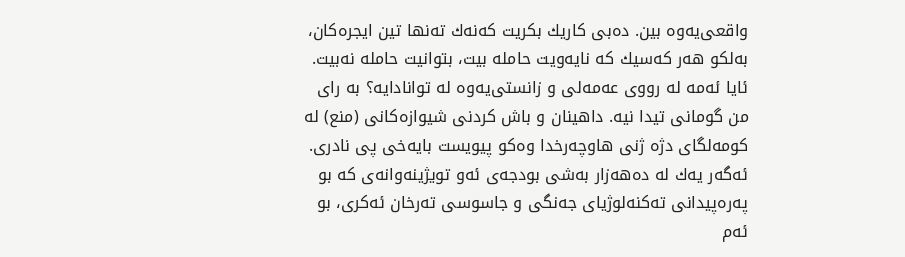واقعى‌يه‌وه‌ بين. ده‌بى‌ كاريك بكريت كه‌نه‌ك ته‌نها تين ايجره‌كان، به‌لكو هه‌ر كه‌سيك كه‌ نايه‌ويت حامله‌ بيت، بتوانيت حامله‌ نه‌بيت. ئايا ئه‌مه‌ له‌ رووى‌ عه‌مه‌لى‌ و زانستى‌يه‌وه‌ له‌ توانادايه‌؟ به‌ راى‌ من گومانى‌ تيدا نيه‌. داهينان و باش كردنى‌ شيوازه‌كانى‌ (منع) له‌ كومه‌لگاى‌ دژه‌ ژنى‌ هاوچه‌رخدا وه‌كو پيويست بايه‌خى‌ پى‌ نادرى‌. ئه‌گه‌ر يه‌ك له‌ ده‌هه‌زار به‌شى‌ بودجه‌ى‌ ئه‌و تويژينه‌وانه‌ى‌ كه‌ بو په‌ره‌پيدانى‌ ته‌كنه‌لوژياى‌ جه‌نگى‌ و جاسوسى‌ ته‌رخان ئه‌كرى‌، بو ئه‌م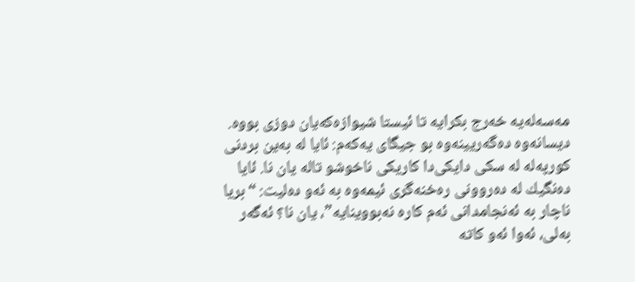مه‌سه‌له‌يه‌ خه‌رج بكرايه‌ تا ئيستا شيوازه‌كه‌يان دوزى‌ بووه‌. ديسانه‌وه‌ ده‌گه‌ريينه‌وه‌ بو جيگاى‌ يه‌كه‌م: ئايا له‌ به‌ين بردنى‌ كورپه‌له‌ له‌ سكى‌ دايكى‌دا كاريكى‌ ناخوشو تاله‌ يان نا. ئايا ده‌نگيك له‌ ده‌روونى‌ ره‌خنه‌گرى‌ ئيمه‌وه‌ به‌ ئه‌و ده‌ليت: “بريا ناچار به‌ ئه‌نجامدانى‌ ئه‌م كاره‌ نه‌بووينايه‌”، يان نا؟ ئه‌گه‌ر به‌لى‌، ئه‌وا ئه‌و كاته‌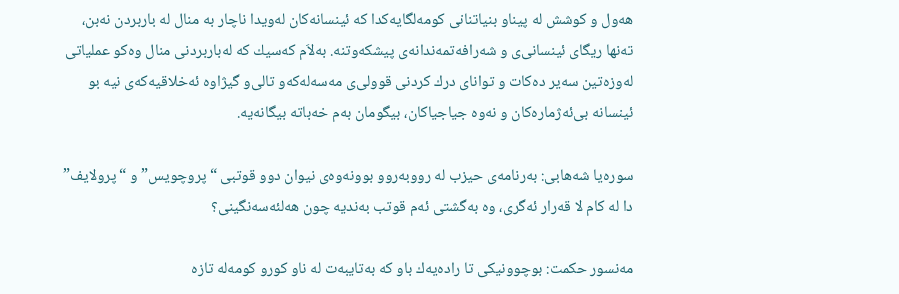هه‌ول و كوشش له‌ پيناو بنياتنانى‌ كومه‌لگايه‌كدا كه‌ ئينسانه‌كان له‌ويدا ناچار به‌ منال له‌ باربردن نه‌بن، ته‌نها ريگاى‌ ئينسانى‌ى‌ و شه‌رافه‌تمه‌ندانه‌ى‌ پيشكه‌وتنه‌. به‌لاَم كه‌سيك كه‌ له‌باربردنى‌ منال وه‌كو عملياتى‌ له‌وزه‌تين سه‌ير ده‌كات و تواناى‌ درك كردنى‌ قوولى‌ى‌ مه‌سه‌له‌كه‌و تالى‌و گيژاوه‌ ئه‌خلاقيه‌كه‌ى‌ نيه‌ بو ئينسانه‌ بى‌ئه‌ژماره‌كان و نه‌وه‌ جياجياكان، بيگومان به‌م خه‌باته‌ بيگانه‌يه‌.

سوره‌يا شه‌هابى‌: به‌رنامه‌ى‌ حيزب له‌ رووبه‌روو بوونه‌وه‌ى‌ نيوان دوو قوتبى‌ “پروچويس” و “پرولايف” دا له‌ كام لا قه‌رار ئه‌گرى‌، وه‌ به‌گشتى‌ ئه‌م قوتب به‌نديه‌ چون هه‌لئه‌سه‌نگينى‌؟

مەنسور حكمت: بوچوونيكى‌ تا راده‌يه‌ك باو كه‌ به‌تايبه‌ت له‌ ناو كورو كومه‌له‌ تازه‌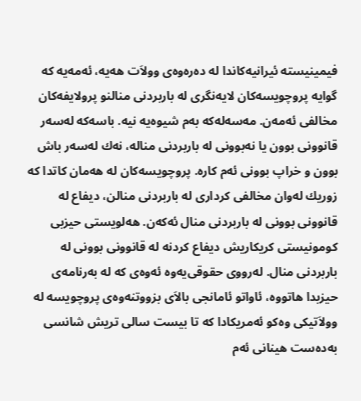فيمينيسته‌ ئيرانيه‌كاندا له‌ ده‌ره‌وه‌ى‌ وولاَت هه‌يه‌، ئه‌مه‌يه‌ كه‌ گوايه‌ پروچويسه‌كان لايه‌نگرى‌ له‌ باربردنى‌ منالنو پرولايفه‌كان مخالفى‌ ئه‌مه‌ن. مه‌سه‌له‌كه‌ به‌م شيوه‌يه‌ نيه‌. باسه‌كه‌ له‌سه‌ر قانوونى‌ بوون يا نه‌بوونى‌ له‌ باربردنى‌ مناله‌، نه‌ك له‌سه‌ر باش بوون و خراپ بوونى‌ ئه‌م كاره‌. پروچويسه‌كان له‌ هه‌مان كاتدا كه‌ زوريك له‌وان مخالفى‌ كردارى‌ له‌ باربردنى‌ منالن، ديفاع له‌ قانوونى‌ بوونى‌ له‌ باربردنى‌ منال ئه‌كه‌ن. هه‌لويستى‌ حيزبى‌ كومونيستى‌ كريكاريش ديفاع كردنه‌ له‌ قانوونى‌ بوونى‌ له‌ باربردنى‌ منال. له‌رووى‌ حقوقى‌يه‌وه‌ ئه‌وه‌ى‌ كه‌ له‌ به‌رنامه‌ى‌ حيزبدا هاتووه‌، ئاواتو ئامانجى‌ بالاَى‌ بزووتنه‌وه‌ى‌ پروچويسه‌ له‌ وولاَتيكى‌ وه‌كو ئه‌مريكادا كه‌ تا بيست سالى‌ تريش شانسى‌ به‌ده‌ست هينانى‌ ئه‌م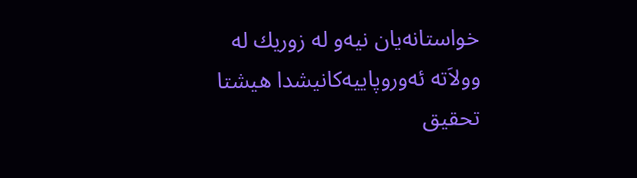خواستانه‌يان نيه‌و له‌ زوريك له‌ وولاَته‌ ئه‌وروپاييه‌كانيشدا هيشتا تحقيق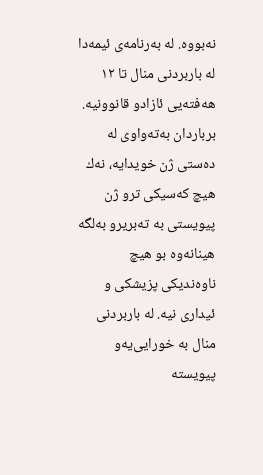نه‌بووه‌. له‌ به‌رنامه‌ى‌ ئيمه‌دا له‌ باربردنى‌ منال تا ١٢ هه‌فته‌يى‌ ئازادو قانوونيه‌. برباردان به‌ته‌واوى‌ له‌ ده‌ستى‌ ژن خويدايه‌، نه‌ك هيچ كه‌سيكى‌ ترو ژن پيويستى‌ به‌ ته‌بريرو به‌لگه‌ هينانه‌وه‌ بو هيچ ناوه‌نديكى‌ پزيشكى‌ و ئيدارى‌ نيه‌. له‌ باربردنى‌ منال به‌ خورايى‌يه‌و پيويسته‌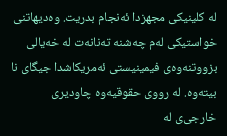له‌ كلينيكى‌ مجهزدا ئه‌نجام بدريت. وه‌ديهاتنى‌ خواستيكى‌ له‌م چه‌شنه‌ ته‌نانه‌ت له‌ خه‌يالى‌ بزووتنه‌وه‌ى‌ فيمينيستى‌ ئه‌مريكاشدا جيگاى‌ نا بيته‌وه‌. له‌ رووى‌ حقوقيه‌وه‌ چاوديرى‌ خارجى‌ى‌ له‌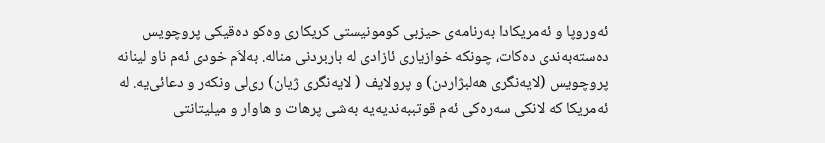ئه‌وروپا و ئه‌مريكادا به‌رنامه‌ى‌ حيزبى‌ كومونيستى‌ كريكارى‌ وه‌كو ده‌قيكى‌ پروچويس ده‌سته‌به‌ندى‌ ده‌كات، چونكه‌ خوازيارى‌ ئازادى‌ له‌ باربردنى‌ مناله‌. به‌لاَم خودى‌ ئه‌م ناو لينانه‌ پروچويس (لايه‌نگرى‌ هه‌لبژاردن) و پرولايف ( لايه‌نگرى‌ ژيان) رى‌لى‌ ونكه‌ر و دعائى‌يه‌. له‌ ئه‌مريكا كه‌ لانكى‌ سه‌ره‌كى‌ ئه‌م قوتببه‌نديه‌يه‌ به‌شى‌ پرهات و هاوار و ميليتانتى‌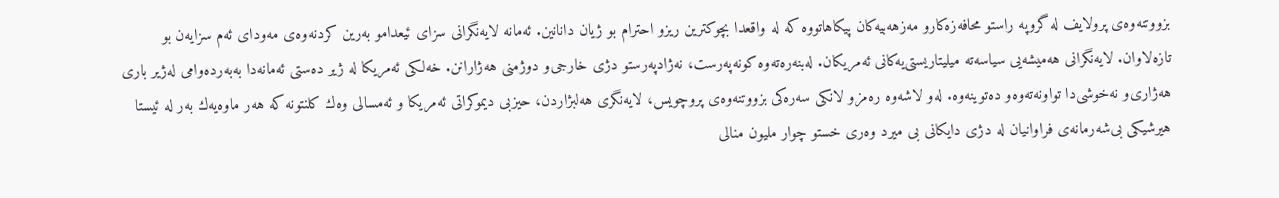بزووتنه‌وه‌ى‌ پرولايف له‌ گروپه‌ راستو محافه‌زه‌كارو مه‌زهه‌بيه‌كان پيكاهاتووه‌ كه‌ له‌ واقعدا بچوكترين ريزو احترام بو ژيان دانانين. ئه‌مانه‌ لايه‌نگرانى‌ سزاى‌ ئيعدامو به‌رين كردنه‌وه‌ى‌ مه‌وداى‌ ئه‌م سزايه‌ن بو تازه‌لاوان. لايه‌نگرانى‌ هه‌ميشه‌يى‌ سياسه‌ته‌ ميليتاريستى‌يه‌كانى‌ ئه‌مريكان. له‌بنه‌ره‌ته‌وه‌ كونه‌په‌رست، نه‌ژادپه‌رستو دژى‌ خارجى‌و دوژمنى‌ هه‌ژارانن. خه‌لكى‌ ئه‌مريكا له‌ ژير ده‌ستى‌ ئه‌مانه‌دا به‌به‌رده‌وامى‌ له‌ژير بارى‌ هه‌ژارى‌و نه‌خوشى‌دا تواونه‌ته‌وه‌و ده‌توينه‌وه‌. له‌و لاشه‌وه‌ ره‌مزو لانكى‌ سه‌ره‌كى‌ بزووتنه‌وه‌ى‌ پروچويس، لايه‌نگرى‌ هه‌لبژاردن، حيزبى‌ ديموكراتى‌ ئه‌مريكا و ئه‌مسالى‌ وه‌ك كلنتونه‌ كه‌ هه‌ر ماوه‌يه‌ك به‌ر له‌ ئيستا هيرشيكى‌ بى‌شه‌رمانه‌ى‌ فراوانيان له‌ دژى‌ دايكانى‌ بى‌ ميرد وه‌رى‌ خستو چوار مليون منالى‌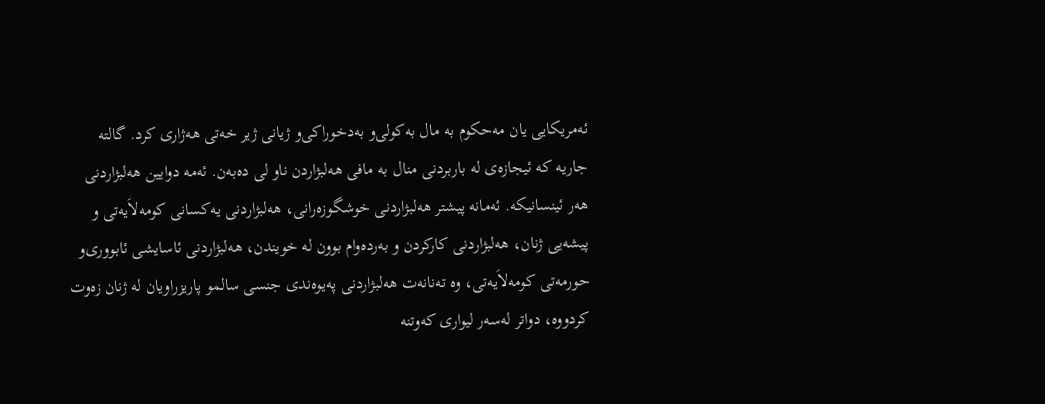ئه‌مريكايى‌ يان مه‌حكوم به‌ مال به‌كولى‌و به‌دخوراكى‌و ژيانى‌ ژير خه‌تى‌ هه‌ژارى‌ كرد. گالته‌ جاريه‌ كه‌ ئيجازه‌ى‌ له‌ باربردنى‌ منال به‌ مافى‌ هه‌لبژاردن ناو لى‌ ده‌به‌ن. ئه‌مه‌ دوايين هه‌لبژاردنى‌ هه‌ر ئينسانيكه‌. ئه‌مانه‌ پيشتر هه‌لبژاردنى‌ خوشگوزه‌رانى‌، هه‌لبژاردنى‌ يه‌كسانى‌ كومه‌لاَيه‌تى‌ و پيشه‌يى‌ ژنان، هه‌لبژاردنى‌ كاركردن و به‌رده‌وام بوون له‌ خويندن، هه‌لبژاردنى‌ ئاسايشى‌ ئابوورى‌و حورمه‌تى‌ كومه‌لاَيه‌تى‌، وه‌ ته‌نانه‌ت هه‌لبژاردنى‌ په‌يوه‌ندى‌ جنسى‌ سالمو پاريزراويان له‌ ژنان زه‌وت كردووه‌، دواتر له‌سه‌ر ليوارى‌ كه‌وتنه‌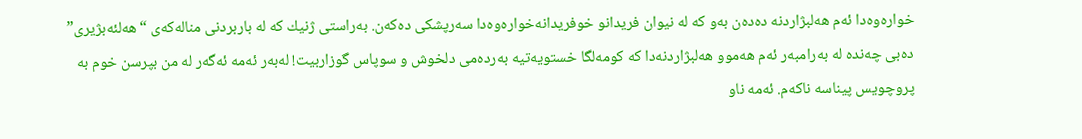خواره‌وه‌دا ئه‌م هه‌لبژاردنه‌ ده‌ده‌ن به‌و كه‌ له‌ نيوان فريدانو خوفريدانه‌خواره‌وه‌دا سه‌رپشكى‌ ده‌كه‌ن. به‌راستى‌ ژنيك كه‌ له‌ باربردنى‌ مناله‌كه‌ى‌ “هه‌لئه‌بژيرى‌” ده‌بى‌ چه‌نده‌ له‌ به‌رامبه‌ر ئه‌م هه‌موو هه‌لبژاردنه‌دا كه‌ كومه‌لگا خستويه‌تيه‌ به‌رده‌مى‌ دلخوش و سوپاس گوزاربيت! له‌به‌ر ئه‌مه‌ ئه‌گه‌ر له‌ من بپرسن خوم به‌ پروچويس پيناسه‌ ناكه‌م. ئه‌مه‌ ناو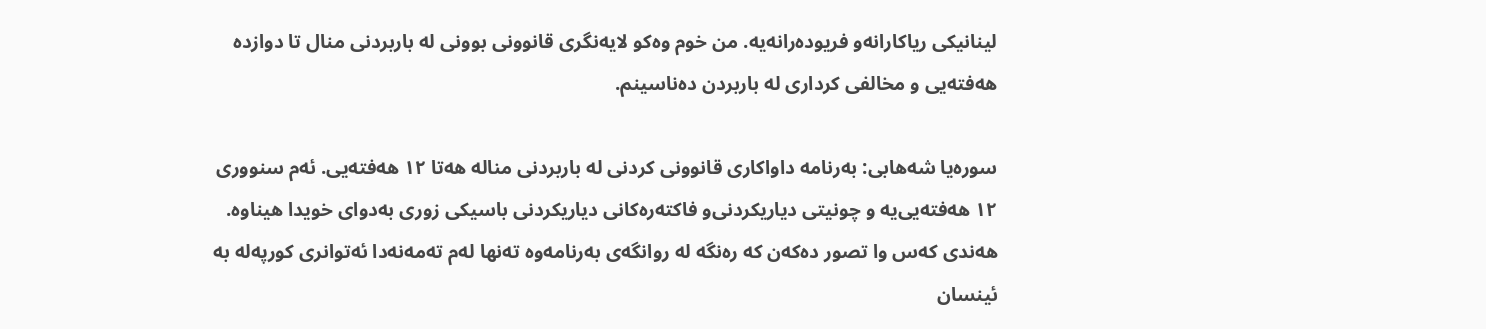لينانيكى‌ رياكارانه‌و فريوده‌رانه‌يه‌. من خوم وه‌كو لايه‌نگرى‌ قانوونى‌ بوونى‌ له‌ باربردنى‌ منال تا دوازده‌ هه‌فته‌يى‌ و مخالفى‌ كردارى‌ له‌ باربردن ده‌ناسينم.

سوره‌يا شه‌هابى‌: به‌رنامه‌ داواكارى‌ قانوونى‌ كردنى‌ له‌ باربردنى‌ مناله‌ هه‌تا ١٢ هه‌فته‌يى‌. ئه‌م سنوورى‌ ١٢ هه‌فته‌يى‌يه‌ و چونيتى‌ دياريكردنى‌و فاكته‌ره‌كانى‌ دياريكردنى‌ باسيكى‌ زورى‌ به‌دواى‌ خويدا هيناوه‌. هه‌ندى‌ كه‌س وا تصور ده‌كه‌ن كه‌ ره‌نگه‌ له‌ روانگه‌ى‌ به‌رنامه‌وه‌ ته‌نها له‌م ته‌مه‌نه‌دا ئه‌توانرى‌ كورپه‌له‌ به‌ ئينسان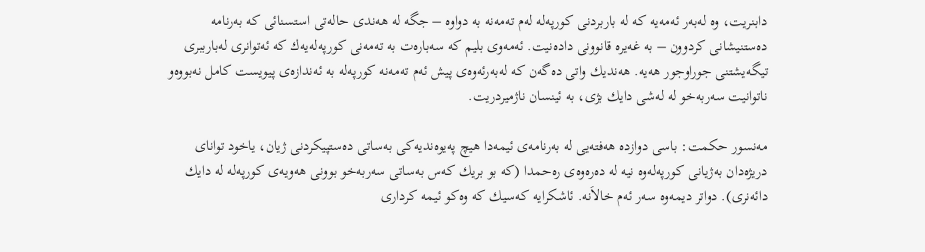دابنريت، وه‌ له‌به‌ر ئه‌مه‌يه‌ كه‌ له‌ باربردنى‌ كورپه‌له‌ له‌م ته‌مه‌نه‌ به‌ دواوه‌ – جگه‌ له‌ هه‌ندى‌ حاله‌تى‌ استسنائى‌ كه‌ به‌رنامه‌ ده‌ستنيشانى‌ كردوون – به‌ غه‌يره‌ قانوونى‌ داده‌نيت. ئه‌مه‌وى‌ بليم كه‌ سه‌باره‌ت به‌ ته‌مه‌نى‌ كورپه‌له‌يه‌ك كه‌ ئه‌توانرى‌ له‌بارببرى‌ تيگه‌يشتنى‌ جوراوجور هه‌يه‌. هه‌نديك واتى‌ ده‌گه‌ن كه‌ له‌به‌رئه‌وه‌ى‌ پيش ئه‌م ته‌مه‌نه‌ كورپه‌له‌ به‌ ئه‌ندازه‌ى‌ پيويست كامل نه‌بووه‌و ناتوانيت سه‌ربه‌خو له‌ له‌شى‌ دايك بژى‌، به‌ ئينسان ناژميردريت.

مەنسور حكمت: باسى دوازده‌ هه‌فته‌يى‌ له‌ به‌رنامه‌ى‌ ئيمه‌دا هيچ په‌يوه‌نديه‌كى‌ به‌ساتى‌ ده‌ستپيكردنى‌ ژيان، ياخود تواناى‌ دريژه‌دان به‌ژيانى‌ كورپه‌له‌وه‌ نيه‌ له‌ ده‌ره‌وه‌ى‌ ره‌حمدا (كه‌ بو بريك كه‌س به‌ساتى‌ سه‌ربه‌خو بوونى‌ هه‌ويه‌ى‌ كورپه‌له‌ له‌ دايك دائه‌نرى‌). دواتر ديمه‌وه‌ سه‌ر ئه‌م خالاَنه‌. ئاشكرايه‌ كه‌سيك كه‌ وه‌كو ئيمه‌ كردارى‌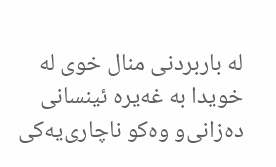له‌ باربردنى‌ منال خوى‌ له‌ خويدا به‌ غه‌يره‌ ئينسانى‌ ده‌زانى‌و وه‌كو ناچارى‌يه‌كى‌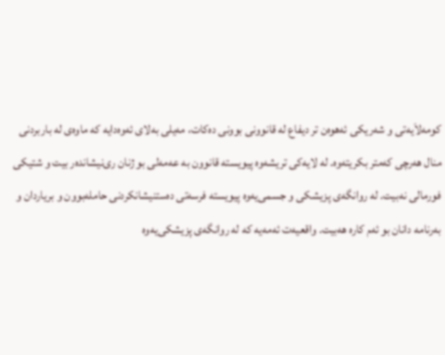كومه‌لاَيه‌تى‌ و شه‌ريكى‌ ئه‌هوه‌ن تر ديفاع له‌ قانوونى‌ بوونى‌ ده‌كات، مه‌يلى‌ به‌لاى‌ ئه‌وه‌دايه‌ كه‌ ماوه‌ى‌ له‌ باربردنى‌ منال هه‌رچى‌ كه‌متر بكريته‌وه‌. له‌ لايه‌كى‌ تريشه‌وه‌ پيويسته‌ قانوون به‌ عه‌مه‌لى‌ بو ژنان رى‌نيشانده‌ر بيت و شتيكى‌ فورمالى‌ نه‌بيت. له‌ روانگه‌ى‌ پزيشكى‌ و جسمى‌يه‌وه‌ پيويسته‌ فرسه‌تى‌ ده‌ستنيشانكردنى‌ حامله‌بوون و برياردان و به‌رنامه‌ دانان بو ئه‌م كاره‌ هه‌بيت. واقعيه‌ت ئه‌مه‌يه‌ كه‌ له‌ روانگه‌ى‌ پزيشكى‌يه‌وه‌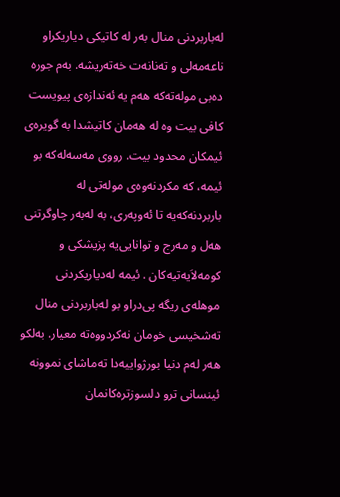له‌باربردنى‌ منال به‌ر له‌ كاتيكى‌ دياريكراو ناعه‌مه‌لى‌ و ته‌نانه‌ت خه‌ته‌ريشه‌. به‌م جوره‌ ده‌بى‌ موله‌ته‌كه‌ هه‌م يه‌ ئه‌ندازه‌ى‌ پيويست كافى‌ بيت وه‌ له‌ هه‌مان كاتيشدا به‌ گويره‌ى‌ ئيمكان محدود بيت. رووى‌ مه‌سه‌له‌كه‌ بو ئيمه‌، كه‌ مكردنه‌وه‌ى‌ موله‌تى‌ له‌ باربردنه‌كه‌يه‌ تا ئه‌وپه‌رى‌، به‌ له‌به‌ر چاوگرتنى‌ هه‌ل و مه‌رج و توانايى‌يه‌ پزيشكى‌ و كومه‌لاَيه‌تيه‌كان . ئيمه‌ له‌دياريكردنى‌ موهله‌ى‌ ريگه‌ پى‌دراو بو له‌باربردنى‌ منال ته‌شخيسى‌ خومان نه‌كردووه‌ته‌ معيار. به‌لكو هه‌ر له‌م دنيا بورژواييه‌دا ته‌ماشاى‌ نموونه‌ ئينسانى‌ ترو دلسوزتره‌كانمان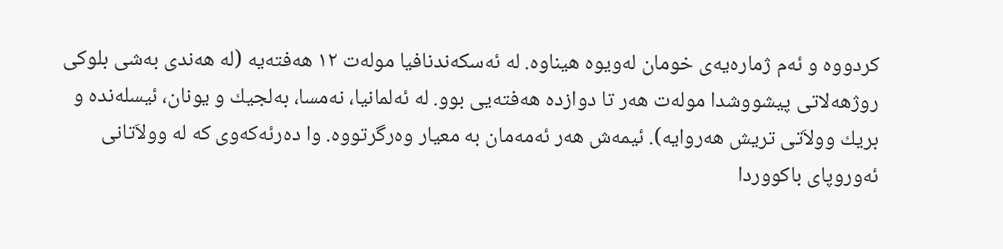كردووه‌ و ئه‌م ژماره‌يه‌ى‌ خومان له‌ويوه‌ هيناوه‌. له‌ ئه‌سكه‌ندنافيا موله‌ت ١٢ هه‌فته‌يه‌ (له‌ هه‌ندى‌ به‌شى‌ بلوكى‌ روژهه‌لاتى‌ پيشووشدا موله‌ت هه‌ر تا دوازده‌ هه‌فته‌يى‌ بوو. له‌ ئه‌لمانيا، نه‌مسا، به‌لجيك و يونان، ئيسله‌نده‌ و بريك وولاَتى‌ تريش هه‌روايه‌). ئيمه‌ش هه‌ر ئه‌مه‌مان به‌ معيار وه‌رگرتووه‌. وا ده‌رئه‌كه‌وى‌ كه‌ له‌ وولاَتانى‌ ئه‌وروپاى‌ باكووردا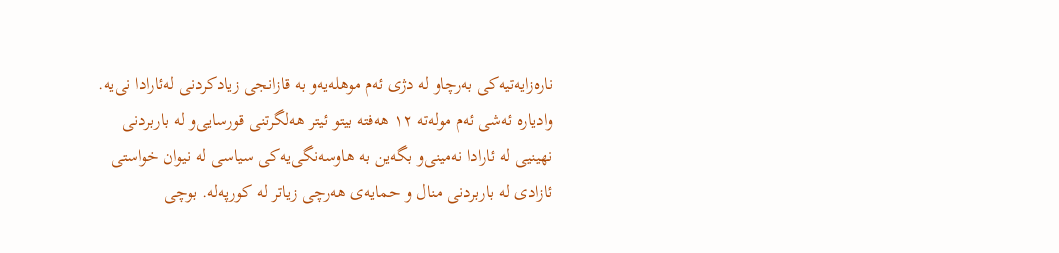ناره‌زايه‌تيه‌كى‌ به‌رچاو له‌ دژى‌ ئه‌م موهله‌يه‌و به‌ قازانجى‌ زيادكردنى‌ له‌ئارادا نى‌يه‌. وادياره‌ ئه‌شى‌ ئه‌م موله‌ته‌ ١٢ هه‌فته‌ بيتو ئيتر هه‌لگرتنى‌ قورسايى‌و له‌ باربردنى‌ نهينيى‌ له‌ ئارادا نه‌مينى‌و بگه‌ين به‌ هاوسه‌نگى‌يه‌كى‌ سياسى‌ له‌ نيوان خواستى‌ ئازادى‌ له‌ باربردنى‌ منال و حمايه‌ى‌ هه‌رچى‌ زياتر له‌ كورپه‌له‌. بوچى‌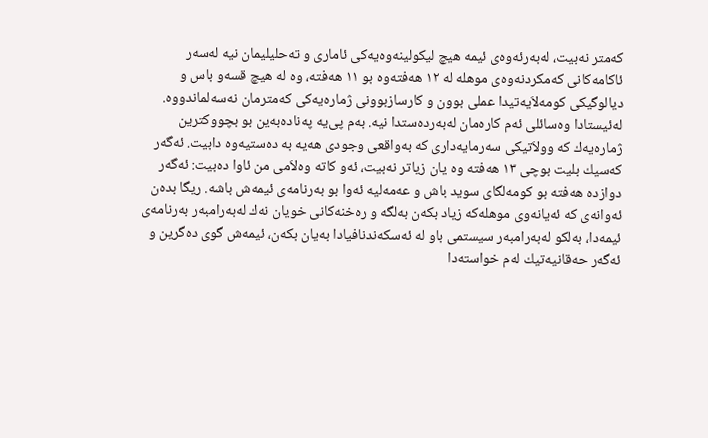كه‌متر نه‌بيت، له‌به‌رئه‌وه‌ى‌ ئيمه‌ هيچ ليكولينه‌وه‌يه‌كى‌ ئامارى‌ و ته‌حليليمان نيه‌ له‌سه‌ر ئاكامه‌كانى‌ كه‌مكردنه‌وه‌ى‌ موهله‌ له‌ ١٢ هه‌فته‌وه‌ بو ١١ هه‌فته‌، وه‌ له‌ هيچ قسه‌و باس و ديالوگيكى‌ كومه‌لاَيه‌تيدا عملى‌ بوون و كارسازبوونى‌ ژماره‌يه‌كى‌ كه‌مترمان نه‌سه‌لماندووه‌. له‌ئيستادا وه‌سائلى‌ ئه‌م كاره‌مان له‌به‌رده‌ستدا نيه‌. به‌م پى‌يه‌ په‌ناده‌به‌ين بو بچووكترين ژماره‌يه‌ك كه‌ وولاَتيكى‌ سه‌رمايه‌دارى‌ كه‌ به‌واقعى‌ وجودى‌ هه‌يه‌ به‌ ده‌ستيه‌وه‌ دابيت. ئه‌گه‌ر كه‌سيك بليت بوچى‌ ١٣ هه‌فته‌ وه‌ يان زياتر نه‌بيت، ئه‌و كاته‌ وه‌لاَمى‌ من ئاوا ده‌بيت: ئه‌گه‌ر دوازده‌ هه‌فته‌ بو كومه‌لگاى‌ سويد باش و عه‌مه‌ليه‌ ئه‌وا بو به‌رنامه‌ى‌ ئيمه‌ش باشه‌. ريگا بده‌ن ئه‌وانه‌ى‌ كه‌ ئه‌يانه‌وى‌ موهله‌كه‌ زياد بكه‌ن به‌لگه‌ و ره‌خنه‌كانى‌ خويان نه‌ك له‌به‌رامبه‌ر به‌رنامه‌ى‌ ئيمه‌دا، به‌لكو له‌به‌رامبه‌ر سيستمى‌ باو له‌ ئه‌سكه‌ندنافيادا به‌يان بكه‌ن، ئيمه‌ش گوى‌ ده‌گرين و ئه‌گه‌ر حه‌قانيه‌تيك له‌م خواسته‌دا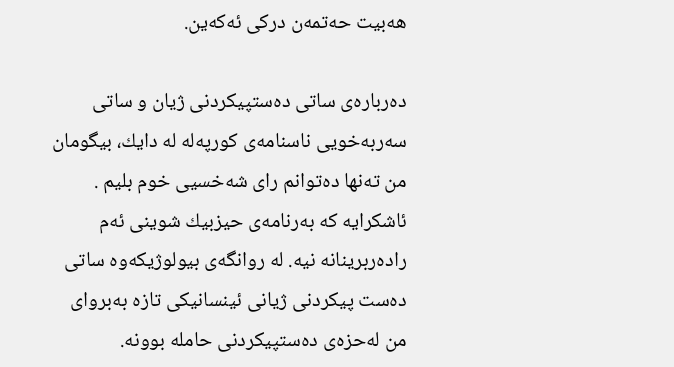هه‌بيت حه‌تمه‌ن دركى‌ ئه‌كه‌ين.

ده‌رباره‌ى‌ ساتى‌ ده‌ستپيكردنى‌ ژيان و ساتى‌ سه‌ربه‌خويى‌ ناسنامه‌ى‌ كورپه‌له‌ له‌ دايك، بيگومان من ته‌نها ده‌توانم راى‌ شه‌خسيى‌ خوم بليم . ئاشكرايه‌ كه‌ به‌رنامه‌ى‌ حيزبيك شوينى‌ ئه‌م راده‌ربرينانه‌ نيه‌. له‌ روانگه‌ى‌ بيولوژيكه‌وه‌ ساتى‌ ده‌ست پيكردنى‌ ژيانى‌ ئينسانيكى‌ تازه‌ به‌برواى‌ من له‌حزه‌ى‌ ده‌ستپيكردنى‌ حامله‌ بوونه‌.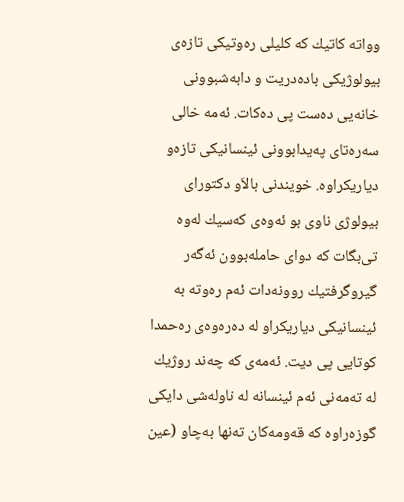وواته‌ كاتيك كه‌ كليلى‌ ره‌وتيكى‌ تازه‌ى‌ بيولوژيكى‌ باده‌دريت و دابه‌شبوونى‌ خانه‌يى‌ ده‌ست پى‌ ده‌كات. ئه‌مه‌ خالى‌ سه‌ره‌تاى‌ په‌يدابوونى‌ ئينسانيكى‌ تازه‌و دياريكراوه‌. خويندنى‌ بالاَو دكتوراى‌ بيولوژى‌ ناوى‌ بو ئه‌وه‌ى‌ كه‌سيك له‌وه‌ تى‌بگات كه‌ دواى‌ حامله‌بوون ئه‌گه‌ر گيروگرفتيك روونه‌دات ئه‌م ره‌وته‌ به‌ ئينسانيكى‌ دياريكراو له‌ ده‌ره‌وه‌ى‌ ره‌حمدا كوتايى‌ پى‌ ديت. ئه‌مه‌ى‌ كه‌ چه‌ند روژيك له‌ ته‌مه‌نى‌ ئه‌م ئينسانه‌ له‌ ناوله‌شى‌ دايكى‌ گوزه‌راوه‌ كه‌ قه‌ومه‌كان ته‌نها به‌چاو (عين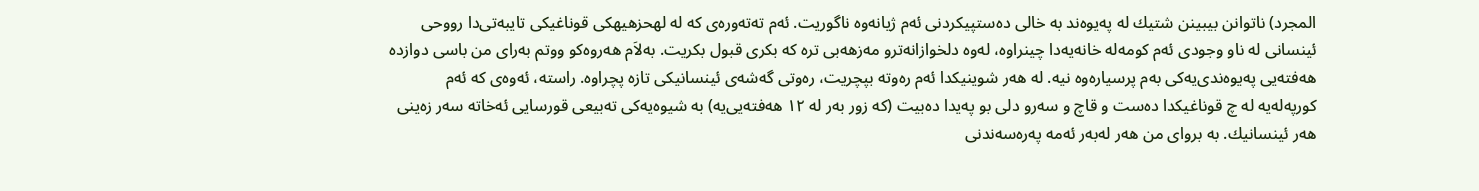المجرد) ناتوانن بيبينن شتيك له‌ په‌يوه‌ند به‌ خالى‌ ده‌ستپيكردنى‌ ئه‌م ژيانه‌وه‌ ناگوريت. ئه‌م تەتەوره‌ى‌ كه‌ له‌ لهحزهيهكى‌ قوناغيكى‌ تايبه‌تى‌دا رووحى‌ ئينسانى‌ له‌ ناو وجودى‌ ئه‌م كومه‌له‌ خانه‌يه‌دا چينراوه‌، له‌وه‌ دلخوازانه‌ترو مه‌زهه‌بى‌ تره‌ كه‌ بكرى‌ قبول بكريت. به‌لاَم هه‌روه‌كو ووتم به‌راى‌ من باسى‌ دوازده‌ هه‌فته‌يى‌ په‌يوه‌ندى‌يه‌كى‌ به‌م پرسياره‌وه‌ نيه‌. له‌ هه‌ر شوينيكدا ئه‌م ره‌وته‌ بپچريت، ره‌وتى‌ گه‌شه‌ى‌ ئينسانيكى‌ تازه‌ پچراوه‌. راسته‌، ئه‌وه‌ى‌ كه‌ ئه‌م كورپه‌له‌يه‌ له‌ چ قوناغيكدا ده‌ست و قاچ و سه‌رو دلى‌ بو په‌يدا ده‌بيت (كه‌ زور به‌ر له‌ ١٢ هه‌فته‌يى‌يه‌) به‌ شيوه‌يه‌كى‌ ته‌بيعى‌ قورسايى‌ ئه‌خاته‌ سه‌ر زه‌ينى‌ هه‌ر ئينسانيك. به‌ برواى‌ من هه‌ر له‌به‌ر ئه‌مه‌ په‌ره‌سه‌ندنى‌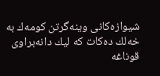شيوازه‌كانى‌ وينه‌گرتن كومه‌ك به‌ خه‌لك ده‌كات كه‌ ليك دانه‌براوى‌ قوناغه‌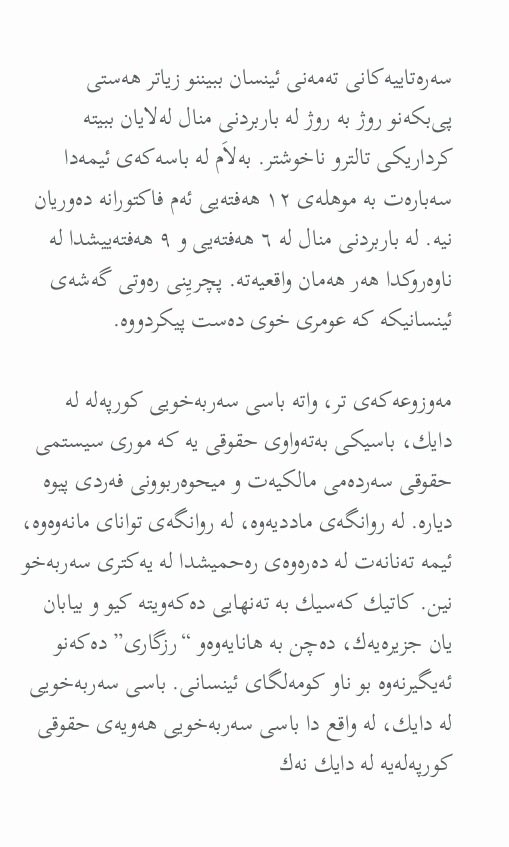سه‌ره‌تاييه‌كانى‌ ته‌مه‌نى‌ ئينسان ببيننو زياتر هه‌ستى‌ پى‌بكه‌نو روژ به‌ روژ له‌ باربردنى‌ منال له‌لايان ببيته‌ كرداريكى‌ تالترو ناخوشتر. به‌لاَم له‌ باسه‌كه‌ى‌ ئيمه‌دا سه‌باره‌ت به‌ موهله‌ى‌ ١٢ هه‌فته‌يى‌ ئه‌م فاكتورانه‌ ده‌وريان نيه‌. له‌ باربردنى‌ منال له‌ ٦ هه‌فته‌يى‌ و ٩ هه‌فته‌ييشدا له‌ ناوه‌روكدا هه‌ر هه‌مان واقعيه‌ته‌. پچريِنى‌ ره‌وتى‌ گه‌شه‌ى‌ ئينسانيكه‌ كه‌ عومرى‌ خوى‌ ده‌ست پيكردووه‌.

مه‌وزوعه‌كه‌ى‌ تر، واته‌ باسى‌ سه‌ربه‌خويى‌ كورپه‌له‌ له‌ دايك، باسيكى‌ به‌ته‌واوى‌ حقوقى‌ يه‌ كه‌ مورى‌ سيستمى‌ حقوقى‌ سه‌رده‌مى‌ مالكيه‌ت و ميحوه‌ربوونى‌ فه‌ردى‌ پيوه‌ دياره‌. له‌ روانگه‌ى‌ مادديه‌وه‌، له‌ روانگه‌ى‌ تواناى‌ مانه‌وه‌وه‌، ئيمه‌ ته‌نانه‌ت له‌ ده‌ره‌وه‌ى‌ ره‌حميشدا له‌ يه‌كترى‌ سه‌ربه‌خو نين. كاتيك كه‌سيك به‌ ته‌نهايى‌ ده‌كه‌ويته‌ كيو و بيابان يان جزيره‌يه‌ك، ده‌چن به‌ هانايه‌وه‌و “رزگارى‌” ده‌كه‌نو ئه‌يگيرنه‌وه‌ بو ناو كومه‌لگاى‌ ئينسانى‌. باسى‌ سه‌ربه‌خويى‌ له‌ دايك، له‌ واقع دا باسى‌ سه‌ربه‌خويى‌ هه‌ويه‌ى‌ حقوقى‌ كورپه‌له‌يه‌ له‌ دايك نه‌ك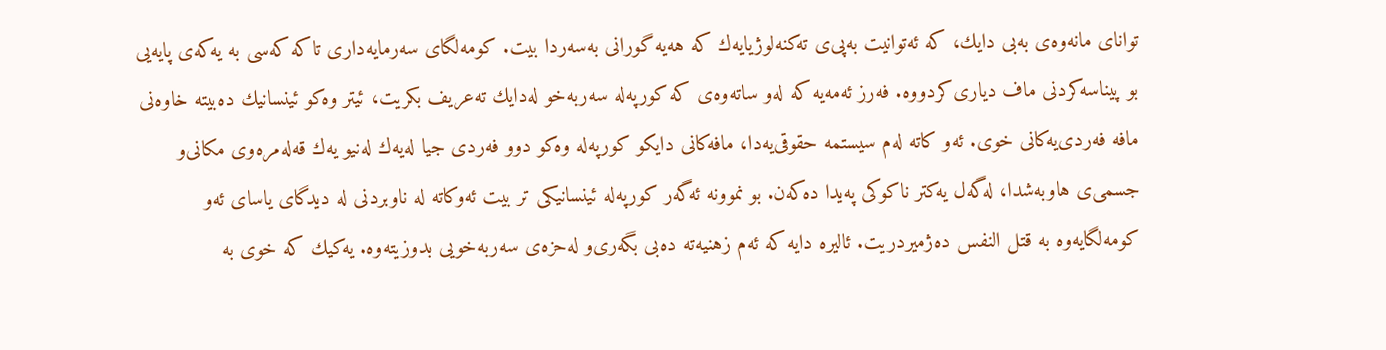تواناى‌ مانه‌وه‌ى‌ به‌بى‌ دايك، كه‌ ئه‌توانيت به‌پى‌ى‌ ته‌كنه‌لوژيايه‌ك كه‌ هه‌يه‌ گورانى‌ به‌سه‌ردا بيت. كومه‌لگاى‌ سه‌رمايه‌دارى‌ تاكه‌ كه‌سى‌ به‌ يه‌كه‌ى‌ پايه‌يى‌ بو پيناسه‌كردنى‌ ماف ديارى‌كردووه‌. فه‌رز ئه‌مه‌يه‌ كه‌ له‌و ساته‌وه‌ى‌ كه‌ كورپه‌له‌ سه‌ربه‌خو له‌دايك ته‌عريف بكريت، ئيتر وه‌كو ئينسانيك ده‌بيته‌ خاوه‌نى‌ مافه‌ فه‌ردى‌يه‌كانى‌ خوى‌. ئه‌و كاته‌ له‌م سيستمه‌ حقوقى‌يه‌دا، مافه‌كانى‌ دايكو كورپه‌له‌ وه‌كو دوو فه‌ردى‌ جيا له‌يه‌ك له‌نيو يه‌ك قه‌له‌مره‌وى‌ مكانى‌و جسمى‌ى‌ هاوبه‌شدا، له‌گه‌ل يه‌كتر ناكوكى‌ په‌يدا ده‌كه‌ن. بو نموونه‌ ئه‌گه‌ر كورپه‌له‌ ئينسانيكى‌ تر بيت ئه‌وكاته‌ له‌ ناوبردنى‌ له‌ ديدگاى‌ ياساى‌ ئه‌و كومه‌لگايه‌وه‌ به‌ قتل النفس ده‌ژميردريت. ئاليره‌ دايه‌ كه‌ ئه‌م زهنيه‌ته‌ ده‌بى‌ بگه‌رى‌و له‌حزه‌ى‌ سه‌ربه‌خويى‌ بدوزيته‌وه‌. يه‌كيك كه‌ خوى‌ به‌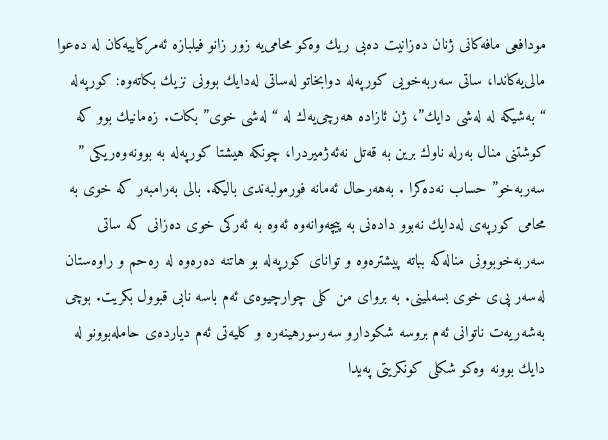مودافعى‌ مافه‌كانى‌ ژنان ده‌زانيت ده‌بى‌ ريك وه‌كو محامى‌يه‌ زور زانو فيلبازه‌ ئه‌مركاييه‌كان له‌ ده‌عوا مالى‌يه‌كاندا، ساتى‌ سه‌ربه‌خويى‌ كورپه‌له‌ دوابخاتو له‌ساتى‌ له‌دايك بوونى‌ نزيك بكاته‌وه‌: كورپه‌له‌ “به‌شيكه‌ له‌ له‌شى‌ دايك”، ژن ئازاده‌ هه‌رچى‌يه‌ك له‌ “له‌شى‌ خوى‌” بكات. زه‌مانيك بوو كه‌ كوشتنى‌ منال به‌رله‌ ناوك برين به‌ قه‌تل نه‌ئه‌ژميردرا، چونكه‌ هيشتا كورپه‌له‌ به‌ بوونه‌وه‌ريكى‌ ” سه‌ربه‌خو” حساب نه‌ده‌كرا . به‌هه‌رحال ئه‌مانه‌ فورمولبه‌ندى‌ باليكه‌. بالى‌ به‌رامبه‌ر كه‌ خوى‌ به‌ محامى‌ كورپه‌ى‌ له‌دايك نه‌بوو داده‌نى‌ به‌ پيچه‌وانه‌وه‌ ئه‌وه‌ به‌ ئه‌ركى‌ خوى‌ ده‌زانى‌ كه‌ ساتى‌ سه‌ربه‌خوبوونى‌ مناله‌كه‌ بباته‌ پيشتره‌وه‌ و تواناى‌ كورپه‌له‌ بو هاتنه‌ ده‌ره‌وه‌ له‌ ره‌حم و راوه‌ستان له‌سه‌ر پى‌ى‌ خوى‌ بسه‌لمينى‌. به‌ برواى‌ من كلى‌ چوارچيوه‌ى‌ ئه‌م باسه‌ نابى‌ قبوول بكريت. بوچى‌ به‌شه‌ريه‌ت ناتوانى‌ ئه‌م بروسه‌ شكودارو سه‌رسورهينه‌ره‌ و كليه‌تى‌ ئه‌م ديارده‌ى‌ حامله‌بوونو له‌ دايك بوونه‌ وه‌كو شكلى‌ كونكريتى‌ په‌يدا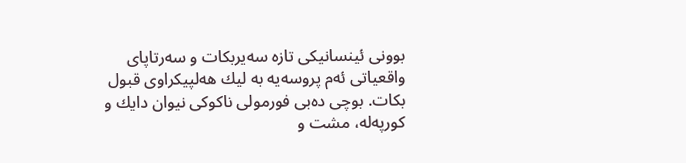بوونى‌ ئينسانيكى‌ تازه‌ سه‌يربكات و سه‌رتاپاى‌ واقعياتى‌ ئه‌م پروسه‌يه‌ به‌ ليك هه‌لپيكراوى‌ قبول بكات. بوچى‌ ده‌بى‌ فورمولى‌ ناكوكى‌ نيوان دايك و كورپه‌له‌، مشت و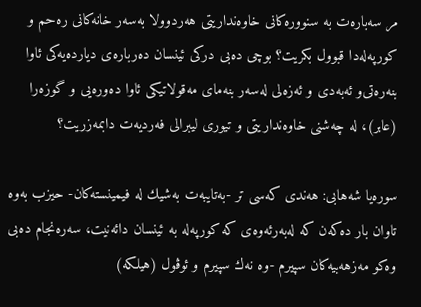مر سه‌باره‌ت به‌ سنووره‌كانى‌ خاوه‌نداريتى‌ هه‌ردوولا به‌سه‌ر خانه‌كانى‌ ره‌حم و كورپه‌له‌دا قبوول بكريت؟ بوچى‌ ده‌بى‌ دركى‌ ئينسان ده‌رباره‌ى‌ ديارده‌يه‌كى‌ ئاوا بنه‌ره‌تى‌و ئه‌به‌دى‌ و ئه‌زه‌لى‌ له‌سه‌ر بنه‌ماى‌ مه‌قولاتيكى‌ ئاوا ده‌وره‌يى‌ و گوزه‌را (عابر)، له‌ چه‌شنى‌ خاوه‌نداريتى‌ و تيورى‌ ليبرالى‌ فه‌رديه‌ت دابمه‌زريت؟

سوره‌يا شه‌هابى‌: هه‌ندى‌ كه‌سى‌ تر -به‌تايبه‌ت به‌شيك له‌ فيمينسته‌كان- حيزب به‌وه‌ تاوان بار ده‌كه‌ن كه‌ له‌به‌رئه‌وه‌ى‌ كه‌ كورپه‌له‌ به‌ ئينسان دائه‌نيت، سه‌ره‌نجام ده‌بى‌ وه‌كو مه‌زهه‌بيه‌كان سپيرم -وه‌ نه‌ك سپيرم و ئوڤول (هيلكه‌)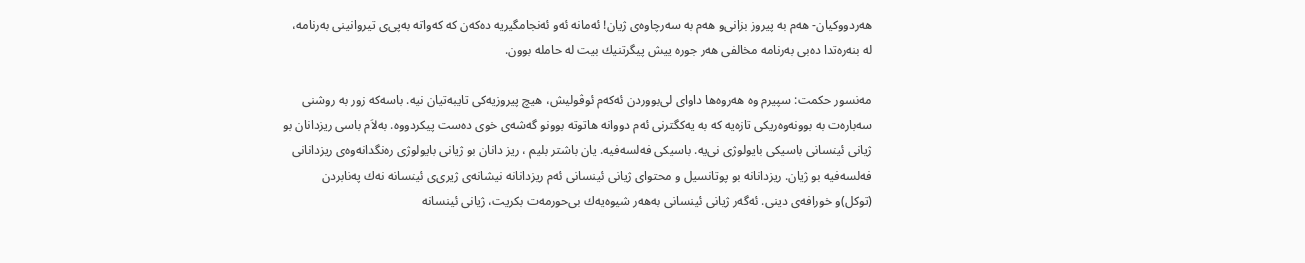هه‌ردووكيان- هه‌م به‌ پيروز بزانى‌و هه‌م به‌ سه‌رچاوه‌ى‌ ژيان! ئه‌مانه‌ ئه‌و ئه‌نجامگيريه‌ ده‌كه‌ن كه‌ كه‌واته‌ به‌پى‌ى‌ تيروانينى‌ به‌رنامه‌، له‌ بنه‌ره‌تدا ده‌بى‌ به‌رنامه‌ مخالفى‌ هه‌ر جوره‌ ييش پيگرتنيك بيت له‌ حامله‌ بوون.

مەنسور حكمت: سپيرم وه‌ هه‌روه‌ها داواى‌ لى‌بووردن ئه‌كه‌م ئوڤوليش، هيچ پيروزيه‌كى‌ تايبه‌تيان نيه‌. باسه‌كه‌ زور به‌ روشنى‌ سه‌باره‌ت به‌ بوونه‌وه‌ريكى‌ تازه‌يه‌ كه‌ به‌ يه‌كگترنى‌ ئه‌م دووانه‌ هاتوته‌ بوونو گه‌شه‌ى‌ خوى‌ ده‌ست پيكردووه‌. به‌لاَم باسى‌ ريزدانان بو ژيانى‌ ئينسانى‌ باسيكى‌ بايولوژى‌ نى‌يه‌. باسيكى‌ فه‌لسه‌فيه‌. يان باشتر بليم ، ريز دانان بو ژيانى‌ بايولوژى‌ ره‌نگدانه‌وه‌ى‌ ريزدانانى‌ فه‌لسه‌فيه‌ بو ژيان. ريزدانانه‌ بو پوتانسيل و محتواى‌ ژيانى‌ ئينسانى‌ ئه‌م ريزدانانه‌ نيشانه‌ى‌ ژيرى‌ى‌ ئينسانه‌ نه‌ك په‌نابردن (توكل)و خورافه‌ى‌ دينى‌. ئه‌گه‌ر ژيانى‌ ئينسانى‌ به‌هه‌ر شيوه‌يه‌ك بى‌حورمه‌ت بكريت، ژيانى‌ ئينسانه‌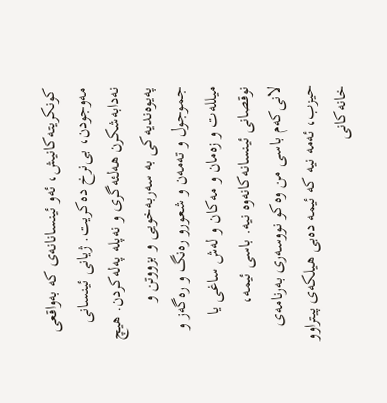كونكريته‌كانيش، ئه‌و ئينسانانه‌ى‌ كه‌ به‌واقعى‌ مه‌وجودن، بى‌نرخ ده‌كريت. ژيانى‌ ئينسانى‌ نه‌دابه‌شكرن هه‌لئه‌گرى‌ و نه‌پله‌ په‌له‌كردن. هيچ په‌يوه‌نديه‌كى‌ به‌ سه‌ربه‌خويى‌ و بزووتن و جموجول و ته‌مه‌ن و شعورو ره‌نگ و ره‌گه‌ز و ميلله‌ت و زه‌مان و مه‌كان و له‌ش ساغى‌ يا نوقصانى‌ ئينسانه‌كانه‌وه‌ نيه‌. باسى‌ ئيمه‌، لانى‌كه‌م باسى‌ من وه‌كو نووسه‌رى‌ به‌رنامه‌ى‌ حيزب، ئه‌مه‌ نيه‌ كه‌ ئيمه‌ ده‌بى‌ هيلكه‌ى‌ پيتراوو خانه‌كانى‌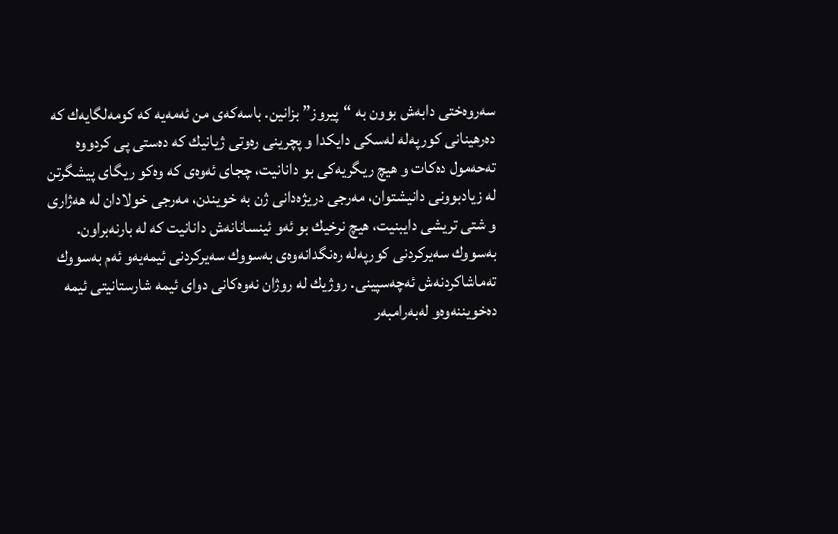سه‌روه‌ختى‌ دابه‌ش بوون به‌ “پيروز” بزانين. باسه‌كه‌ى‌ من ئه‌مه‌يه‌ كه‌ كومه‌لگايه‌ك كه‌ ده‌رهينانى‌ كورپه‌له‌ له‌سكى‌ دايكدا و پچرينى‌ ره‌وتى‌ ژيانيك كه‌ ده‌ستى‌ پى‌ كردووه‌ ته‌حه‌مول ده‌كات و هيچ ريگريه‌كى‌ بو دانانيت، چجاى‌ ئه‌وه‌ى‌ كه‌ وه‌كو ريگاى‌ پيشگرتن له‌ زيادبوونى‌ دانيشتوان، مه‌رجى‌ دريژه‌دانى‌ ژن به‌ خويندن، مه‌رجى‌ خولادان له‌ هه‌ژارى‌ و شتى‌ تريشى‌ دايبنيت، هيچ نرخيك بو ئه‌و ئينسانانه‌ش دانانيت كه‌ له‌ بارنه‌براون. به‌سووك سه‌يركردنى‌ كورپه‌له‌ ره‌نگدانه‌وه‌ى‌ به‌سووك سه‌يركردنى‌ ئيمه‌يه‌و ئه‌م به‌سووك ته‌ماشاكردنه‌ش ئه‌چه‌سپينى‌. روژيك له‌ روژان نه‌وه‌كانى‌ دواى‌ ئيمه‌ شارستانيتى‌ ئيمه‌ ده‌خويننه‌وه‌و له‌به‌رامبه‌ر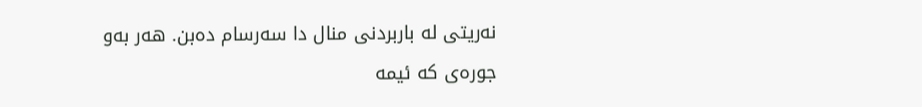نه‌ريتى‌ له‌ باربردنى‌ منال دا سه‌رسام ده‌بن. هه‌ر به‌و جوره‌ى‌ كه‌ ئيمه‌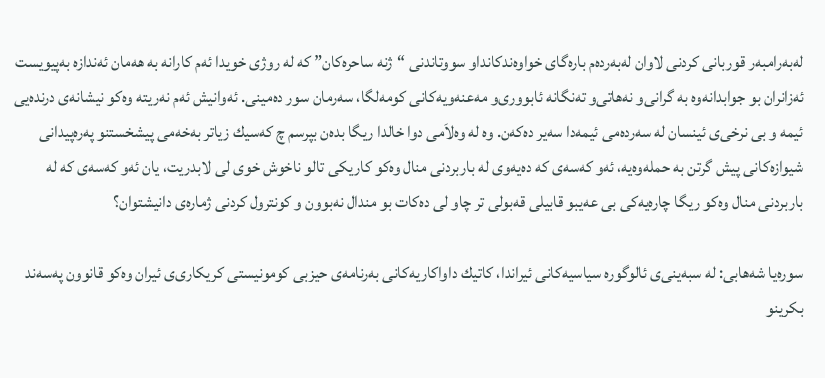له‌به‌رامبه‌ر قوربانى‌ كردنى‌ لاوان له‌به‌رده‌م باره‌گاى‌ خواوه‌ندكانداو سووتاندنى‌ “ژنه‌ ساحره‌كان” كه‌ له‌ روژى‌ خويدا ئه‌م كارانه‌ به‌ هه‌مان ئه‌ندازه‌ به‌پيويست ئه‌زانران بو جوابدانه‌وه‌ به‌ گرانى‌و نه‌هاتى‌و ته‌نگانه‌ ئابوورى‌و مه‌عنه‌ويه‌كانى‌ كومه‌لگا، سه‌رمان سور ده‌مينى‌. ئه‌وانيش ئه‌م نه‌ريته‌ وه‌كو نيشانه‌ى‌ درنده‌يى‌ ئيمه‌ و بى‌ نرخى‌ى‌ ئينسان له‌ سه‌رده‌مى‌ ئيمه‌دا سه‌ير ده‌كه‌ن. وه‌ له‌ وه‌لاَمى‌ دوا خالدا ريگا بده‌ن بپرسم چ كه‌سيك زياتر به‌خه‌مى‌ پيشخستنو په‌ره‌پيدانى‌ شيوازه‌كانى‌ پيش گرتن به‌ حمله‌وه‌يه‌، ئه‌و كه‌سه‌ى‌ كه‌ ده‌يه‌وى‌ له‌ باربردنى‌ منال وه‌كو كاريكى‌ تالو ناخوش خوى‌ لى‌ لابدريت، يان ئه‌و كه‌سه‌ى‌ كه‌ له‌ باربردنى‌ منال وه‌كو ريگا چاره‌يه‌كى‌ بى‌ عه‌يبو قابيلى‌ قه‌بولى‌ تر چاو لى‌ ده‌كات بو مندال نه‌بوون و كونترول كردنى‌ ژماره‌ى‌ دانيشتوان؟

سوره‌يا شه‌هابى‌: له‌ سبه‌ينى‌ى‌ ئالوگوره‌ سياسيه‌كانى‌ ئيراندا، كاتيك داواكاريه‌كانى‌ به‌رنامه‌ى‌ حيزبى‌ كومونيستى‌ كريكارى‌ى‌ ئيران وه‌كو قانوون په‌سه‌ند بكرينو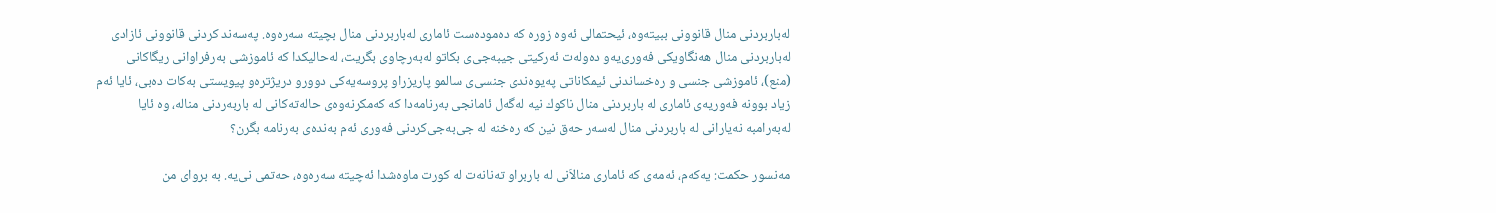له‌باربردنى‌ منال قانوونى‌ ببيته‌وه‌، ئيحتمالى‌ ئه‌وه‌ زوره‌ كه‌ ده‌موده‌ست ئامارى‌ له‌باربردنى‌ منال بچيته‌ سه‌ره‌وه‌. په‌سه‌ند كردنى‌ قانوونى‌ ئازادى‌ له‌باربردنى‌ منال هه‌نگاويكى‌ فه‌ورى‌يه‌و ده‌وله‌ت ئه‌ركيتى‌ جيبه‌جى‌ى‌ بكاتو له‌به‌رچاوى‌ بگريت، له‌حاليكدا كه‌ ئاموزشى‌ به‌رفراوانى‌ ريگاكانى‌ (منع)، ئاموزشى‌ جنسى‌ و ره‌خساندنى‌ ئيمكاناتى‌ په‌يوه‌ندى‌ جنسى‌ى‌ سالمو پاريزراو پروسه‌يه‌كى‌ دوورو دريژتره‌و پيويستى‌ به‌كات ده‌بى‌، ئايا ئه‌م زياد بوونه‌ فه‌وريه‌ى‌ ئامارى‌ له‌ باربردنى‌ منال ناكوك نيه‌ له‌گه‌ل ئامانجى‌ به‌رنامه‌دا كه‌ كه‌مكرنه‌وه‌ى‌ حاله‌ته‌كانى‌ له‌ باربه‌ردنى‌ مناله‌، وه‌ ئايا له‌به‌رامبه‌ نه‌يارانى‌ له‌ باربردنى‌ منال له‌سه‌ر حه‌ق نين كه‌ ره‌خنه‌ له‌ جى‌به‌جى‌كردنى‌ فه‌ورى‌ ئه‌م به‌نده‌ى‌ به‌رنامه‌ بگرن؟

مەنسور حكمت: يه‌كه‌م، ئه‌مه‌ى‌ كه‌ ئامارى‌ منالاَنى‌ له‌ باربراو ته‌نانه‌ت له‌ كورت ماوه‌شدا ئه‌چيته‌ سه‌ره‌وه‌، حه‌تمى‌ نى‌يه‌. به‌ برواى‌ من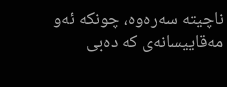ناچيته‌ سه‌ره‌وه‌، چونكه‌ ئه‌و مه‌قاييسانه‌ى‌ كه‌ ده‌بى‌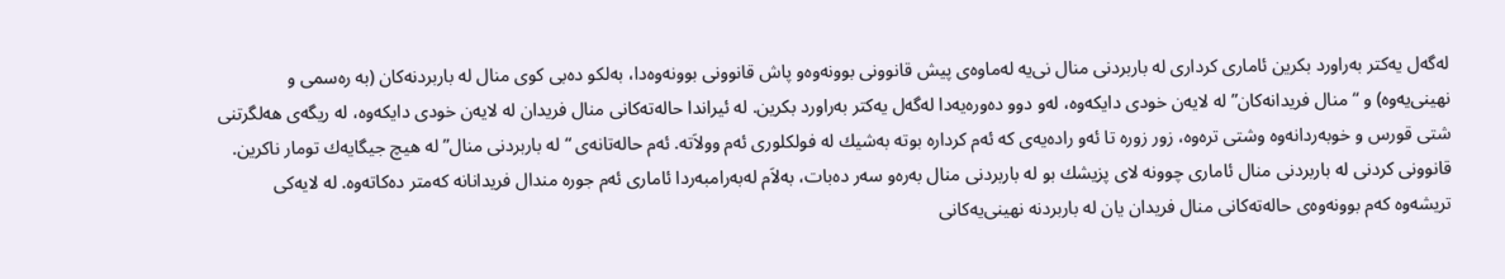له‌گه‌ل يه‌كتر به‌راورد بكرين ئامارى‌ كردارى‌ له‌ باربردنى‌ منال نى‌يه‌ له‌ماوه‌ى‌ پيش قانوونى‌ بوونه‌وه‌و پاش قانوونى‌ بوونه‌وه‌دا، به‌لكو ده‌بى‌ كوى‌ منال له‌ باربردنه‌كان (به‌ ره‌سمى‌ و نهينى‌يه‌وه‌) و “منال فريدانه‌كان” له‌ لايه‌ن خودى‌ دايكه‌وه‌، له‌و دوو ده‌وره‌يه‌دا له‌گه‌ل يه‌كتر به‌راورد بكرين. له‌ ئيراندا حاله‌ته‌كانى‌ منال فريدان له‌ لايه‌ن خودى‌ دايكه‌وه‌، له‌ ريگه‌ى‌ هه‌لگرتنى‌ شتى‌ قورس و خوبه‌ردانه‌وه‌ وشتى‌ تره‌وه‌، زور زوره‌ تا ئه‌و راده‌يه‌ى‌ كه‌ ئه‌م كرداره‌ بوته‌ به‌شيك له‌ فولكلورى‌ ئه‌م وولاَته‌. ئه‌م حاله‌تانه‌ى‌ “له‌ باربردنى‌ منال” له‌ هيچ جيگايه‌ك تومار ناكرين. قانوونى‌ كردنى‌ له‌ باربردنى‌ منال ئامارى‌ چوونه‌ لاى‌ پزيشك بو له‌ باربردنى‌ منال به‌ره‌و سه‌ر ده‌بات، به‌لاَم له‌به‌رامبه‌ردا ئامارى‌ ئه‌م جوره‌ مندال فريدانانه‌ كه‌متر ده‌كاته‌وه‌. له‌ لايه‌كى‌ تريشه‌وه‌ كه‌م بوونه‌وه‌ى‌ حاله‌ته‌كانى‌ منال فريدان يان له‌ باربردنه‌ نهينى‌يه‌كانى‌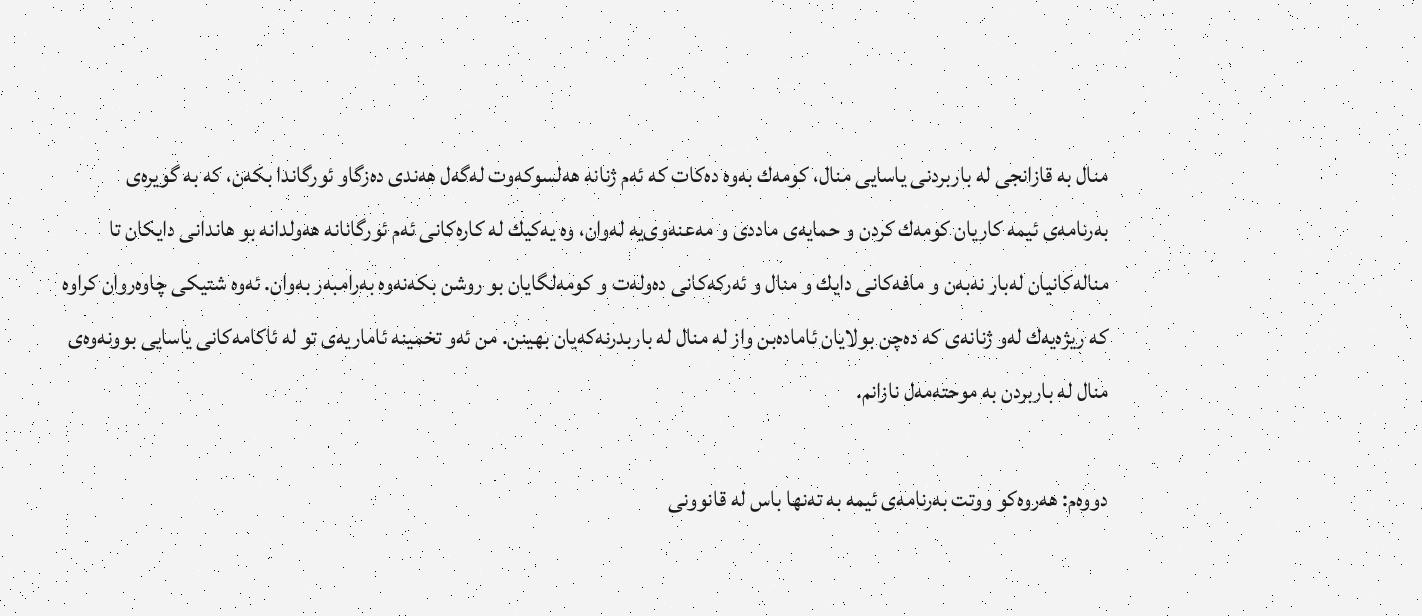منال به‌ قازانجى‌ له‌ باربردنى‌ ياسايى‌ منال، كومه‌ك به‌وه‌ ده‌كات كه‌ ئه‌م ژنانه‌ هه‌لسوكه‌وت له‌گه‌ل هه‌ندى‌ ده‌زگاو ئورگاندا بكه‌ن، كه‌ به‌ گويره‌ى‌ به‌رنامه‌ى‌ ئيمه‌ كاريان كومه‌ك كردن و حمايه‌ى‌ ماددى‌ و مه‌عنه‌وى‌يه‌ له‌وان، وه‌ يه‌كيك له‌ كاره‌كانى‌ ئه‌م ئورگانانه‌ هه‌ولدانه‌ بو هاندانى‌ دايكان تا مناله‌كانيان له‌بار نه‌به‌ن و مافه‌كانى‌ دايك و منال و ئه‌ركه‌كانى‌ ده‌وله‌ت و كومه‌لگايان بو روشن بكه‌نه‌وه‌ به‌رامبه‌ر به‌وان. ئه‌وه‌ شتيكى‌ چاوه‌روان كراوه‌ كه‌ ريژه‌يه‌ك له‌و ژنانه‌ى‌ كه‌ ده‌چن بولايان ئاماده‌بن واز له‌ منال له‌ باربدرنه‌كه‌يان بهينن. من ئه‌و تخمينه‌ ئاماريه‌ى‌ تو له‌ ئاكامه‌كانى‌ ياسايى‌ بوونه‌وه‌ى‌ منال له‌ باربردن به‌ موحته‌مه‌ل نازانم.

دووه‌م: هه‌روه‌كو ووتت به‌رنامه‌ى‌ ئيمه‌ به‌ ته‌نها باس له‌ قانوونى‌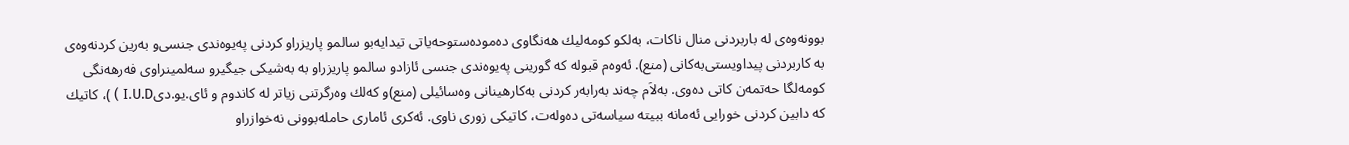بوونه‌وه‌ى‌ له‌ باربردنى‌ منال ناكات، به‌لكو كومه‌ليك هه‌نگاوى‌ ده‌موده‌ستوحه‌ياتى‌ تيدايه‌بو سالمو پاريزراو كردنى‌ په‌يوه‌ندى‌ جنسى‌و به‌رين كردنه‌وه‌ى‌ به‌ كاربردنى‌ پيداويستى‌به‌كانى‌ (منع). ئه‌وه‌م قبوله‌ كه‌ گورينى‌ په‌يوه‌ندى‌ جنسى‌ ئازادو سالمو پاريزراو به‌ به‌شيكى‌ جيگيرو سه‌لمينراوى‌ فه‌رهه‌نگى‌ كومه‌لگا حه‌تمه‌ن كاتى‌ ده‌وى‌. به‌لاَم چه‌ند به‌رابه‌ر كردنى‌ به‌كارهينانى‌ وه‌سائيلى‌ (منع)و كه‌لك وه‌رگرتنى‌ زياتر له‌ كاندوم و ئاى‌.يو.دى‌I.U.D ) )، كاتيك كه‌ دابين كردنى‌ خورايى‌ ئه‌مانه‌ ببيته‌ سياسه‌تى‌ ده‌وله‌ت، كاتيكى‌ زورى‌ ناوى‌. ئه‌كرى‌ ئامارى‌ حامله‌بوونى‌ نه‌خوازراو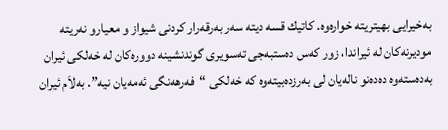به‌خيرايى‌ بهيتريته‌ خواره‌وه‌. كاتيك قسه‌ ديته‌ سه‌ر به‌رقه‌رار كردنى‌ شيواز و معيارو نه‌ريته‌ موديرنه‌كان له‌ ئيراندا، زور كه‌س ده‌ستبه‌جى‌ تەسويرى‌ گوندنشينه‌ دووره‌كان له‌ خه‌لكى‌ ئيران به‌ده‌سته‌وه‌ ده‌ده‌نو ناله‌يان لى‌ به‌رزده‌بيته‌وه‌ كه‌ خه‌لكى‌ “فه‌رهه‌نگى‌ ئه‌مه‌يان نيه‌”. به‌لاَم ئيران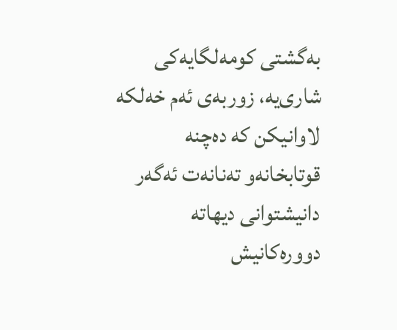به‌گشتى‌ كومه‌لگايه‌كى‌ شارى‌يه‌، زوربه‌ى‌ ئه‌م خه‌لكه‌ لاوانيكن كه‌ ده‌چنه‌ قوتابخانه‌و ته‌نانه‌ت ئه‌گه‌ر دانيشتوانى‌ ديهاته‌ دووره‌كانيش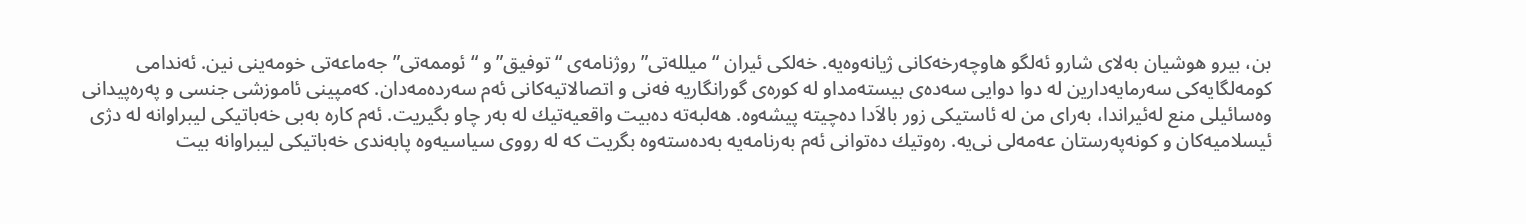بن، بيرو هوشيان به‌لاى‌ شارو ئه‌لگو هاوچه‌رخه‌كانى‌ ژيانه‌وه‌يه‌. خه‌لكى‌ ئيران “ميلله‌تى‌” روژنامه‌ى‌ “توفيق” و “ئوممه‌تى‌” جه‌ماعه‌تى‌ خومه‌ينى‌ نين. ئه‌ندامى‌ كومه‌لگايه‌كى‌ سه‌رمايه‌دارين له‌ دوا دوايى‌ سه‌ده‌ى‌ بيسته‌مداو له‌ كوره‌ى‌ گورانگاريه‌ فه‌نى‌ و اتصالاتيه‌كانى‌ ئه‌م سه‌رده‌مه‌دان. كه‌مپينى‌ ئاموزشى‌ جنسى‌ و په‌ره‌پيدانى‌ وه‌سائيلى‌ منع له‌ئيراندا، به‌راى‌ من له‌ ئاستيكى‌ زور بالاَدا ده‌چيته‌ پيشه‌وه‌. هه‌لبه‌ته‌ ده‌بيت واقعيه‌تيك له‌ به‌ر چاو بگيريت. ئه‌م كاره‌ به‌بى‌ خه‌باتيكى‌ ليبراوانه‌ له‌ دژى‌ ئيسلاميه‌كان و كونه‌په‌رستان عه‌مه‌لى‌ نى‌يه‌. ره‌وتيك ده‌توانى‌ ئه‌م به‌رنامه‌يه‌ به‌ده‌سته‌وه‌ بگريت كه‌ له‌ رووى‌ سياسيه‌وه‌ پابه‌ندى‌ خه‌باتيكى‌ ليبراوانه‌ بيت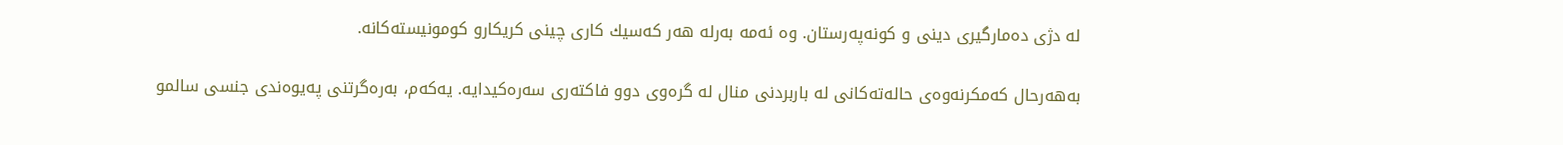له‌ دژى‌ ده‌مارگيرى‌ دينى‌ و كونه‌په‌رستان. وه‌ ئه‌مه‌ به‌رله‌ هه‌ر كه‌سيك كارى‌ چينى‌ كريكارو كومونيسته‌كانه‌.

به‌هه‌رحال كه‌مكرنه‌وه‌ى‌ حاله‌ته‌كانى‌ له‌ باربردنى‌ منال له‌ گره‌وى‌ دوو فاكته‌رى‌ سه‌ره‌كيدايه‌. يه‌كه‌م، به‌ره‌گرتنى‌ په‌يوه‌ندى‌ جنسى‌ سالمو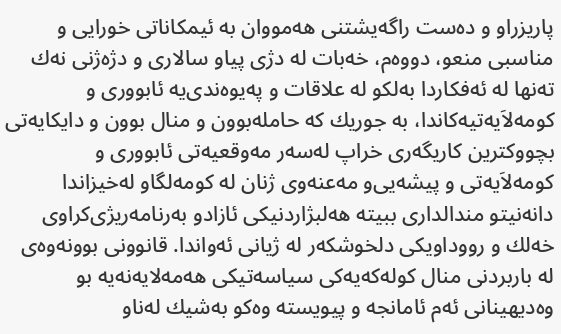پاريزراو و ده‌ست راگه‌يشتنى‌ هه‌مووان به‌ ئيمكاناتى‌ خورايى‌ و مناسبى‌ منعو، دووه‌م، خه‌بات له‌ دژى‌ پياو سالارى‌ و دژه‌ژنى‌ نه‌ك ته‌نها له‌ ئه‌فكاردا به‌لكو له‌ علاقات و په‌يوه‌ندى‌يه‌ ئابوورى‌ و كومه‌لاَيه‌تيه‌كاندا، به‌ جوريك كه‌ حامله‌بوون و منال بوون و دايكايه‌تى‌ بچووكترين كاريگه‌رى‌ خراپ له‌سه‌ر مه‌وقعيه‌تى‌ ئابوورى‌ و كومه‌لاَيه‌تى‌ و پيشه‌يى‌و مه‌عنه‌وى‌ ژنان له‌ كومه‌لگاو له‌خيزاندا دانه‌نيتو مندالدارى‌ ببيته‌ هه‌لبژاردنيكى‌ ئازادو به‌رنامه‌ريژى‌كراوى‌ خه‌لك و رووداويكى‌ دلخوشكه‌ر له‌ ژيانى‌ ئه‌واندا. قانوونى‌ بوونه‌وه‌ى‌ له‌ باربردنى‌ منال كوله‌كه‌يه‌كى‌ سياسه‌تيكى‌ هه‌مه‌لايه‌نه‌يه‌ بو وه‌ديهينانى‌ ئه‌م ئامانجه‌ و پيويسته‌ وه‌كو به‌شيك له‌ناو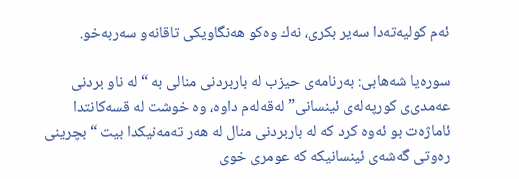ئه‌م كوليه‌ته‌دا سه‌ير بكرى‌، نه‌ك وه‌كو هه‌نگاويكى‌ تاقانه‌و سه‌ربه‌خو.

سوره‌يا شه‌هابى‌: به‌رنامه‌ى‌ حيزب له‌ باربردنى‌ منالى‌ به‌ “له‌ ناو بردنى‌ عه‌مدى‌ى‌ كورپه‌له‌ى‌ ئينسانى‌” له‌قه‌له‌م داوه‌، وه‌ خوشت له‌ قسه‌كانتدا ئاماژه‌ت بو ئه‌وه‌ كرد كه‌ له‌ باربردنى‌ منال له‌ هه‌ر ته‌مه‌نيكدا بيت “بچرينى‌ ره‌وتى‌ گه‌شه‌ى‌ ئينسانيكه‌ كه‌ عومرى‌ خوى‌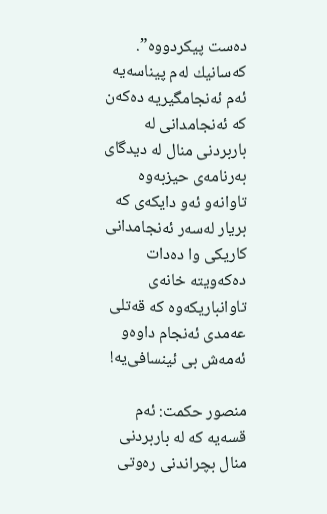ده‌ست پيكردووه‌”. كه‌سانيك له‌م پيناسه‌يه‌ ئه‌م ئه‌نجامگيريه‌ ده‌كه‌ن كه‌ ئه‌نجامدانى‌ له‌ باربردنى‌ منال له‌ ديدگاى‌ به‌رنامه‌ى‌ حيزبه‌وه‌ تاوانه‌و ئه‌و دايكه‌ى‌ كه‌ بريار له‌سه‌ر ئه‌نجامدانى‌ كاريكى‌ وا ده‌دات ده‌كه‌ويته‌ خانه‌ى‌ تاوانباريكه‌وه‌ كه‌ قه‌تلى‌ عه‌مدى‌ ئه‌نجام داوه‌و ئه‌مه‌ش بى‌ ئينسافى‌يه‌!

منصور حكمت: ئه‌م قسه‌يه‌ كه‌ له‌ باربردنى‌ منال بچراندنى‌ ره‌وتى‌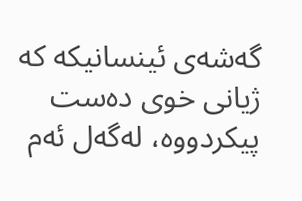گه‌شه‌ى‌ ئينسانيكه‌ كه‌ ژيانى‌ خوى‌ ده‌ست پيكردووه‌، له‌گه‌ل ئه‌م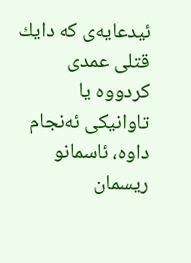ئيدعايه‌ى‌ كه‌ دايك قتلى‌ عمدى‌ كردووه‌ يا تاوانيكى‌ ئه‌نجام داوه‌، ئاسمانو ريسمان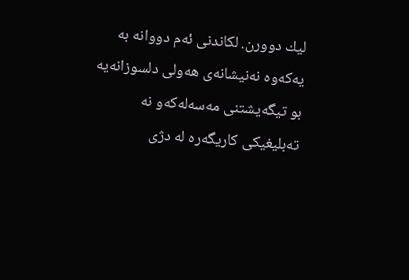ليك دوورن. لكاندنى‌ ئه‌م دووانه‌ به‌ يه‌كه‌وه‌ نه‌نيشانه‌ى‌ هه‌ولى‌ دلسوزانه‌يه‌ بو تيگه‌يشتنى‌ مه‌سه‌له‌كه‌و نه‌ ته‌بليغيكى‌ كاريگه‌ره‌ له‌ دژى‌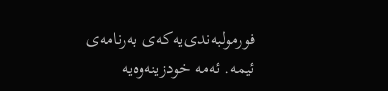فورمولبه‌ندى‌يه‌كه‌ى‌ به‌رنامه‌ى‌ ئيمه‌. ئه‌مه‌ خودزينه‌وه‌يه‌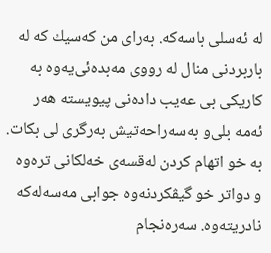له‌ ئه‌سلى‌ باسه‌كه‌. به‌راى‌ من كه‌سيك كه‌ له‌ باربردنى‌ منال له‌ رووى‌ مه‌بده‌ئى‌يه‌وه‌ به‌ كاريكى‌ بى‌ عه‌يب داده‌نى‌ پيويسته‌ هه‌ر ئه‌مه‌ بلى‌و به‌سه‌راحه‌تيش به‌رگرى‌ لى‌ بكات. به‌ خو اتهام كردن له‌قسه‌ى‌ خه‌لكانى‌ تره‌وه‌ و دواتر خو گيڤكردنه‌وه‌ جوابى‌ مه‌سه‌له‌كه‌ نادريته‌وه‌. سه‌ره‌نجام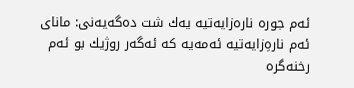ئه‌م جوره‌ ناره‌زايه‌تيه‌ يه‌ك شت ده‌گه‌يه‌نى‌: ماناى‌ ئه‌م ناره‌ِزايه‌تيه‌ ئه‌مه‌يه‌ كه‌ ئه‌گه‌ر روژيك بو ئه‌م رخنه‌گره‌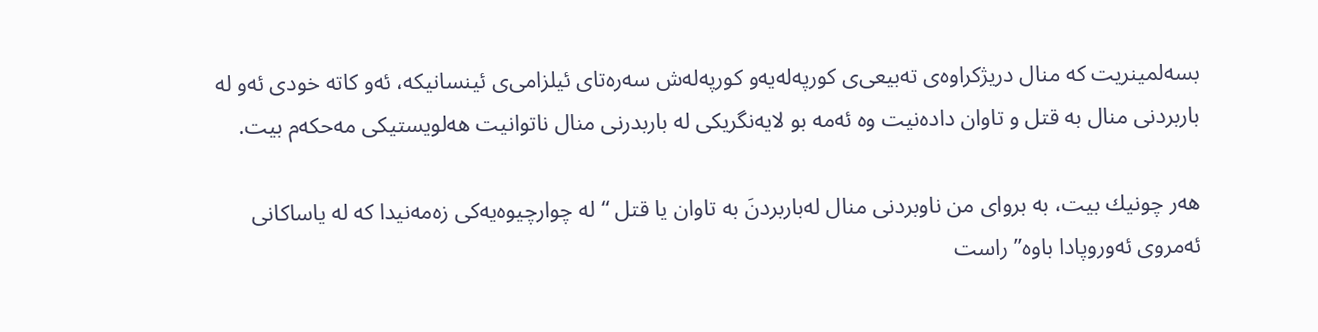بسه‌لمينريت كه‌ منال دريژكراوه‌ى‌ ته‌بيعى‌ى‌ كورپه‌له‌يه‌و كورپه‌له‌ش سه‌ره‌تاى‌ ئيلزامى‌ى‌ ئينسانيكه‌، ئه‌و كاته‌ خودى‌ ئه‌و له‌ باربردنى‌ منال به‌ قتل و تاوان داده‌نيت وه‌ ئه‌مه‌ بو لايه‌نگريكى‌ له‌ باربدرنى‌ منال ناتوانيت هه‌لويستيكى‌ مه‌حكه‌م بيت.

هه‌ر چونيك بيت، به‌ برواى‌ من ناوبردنى‌ منال له‌باربردنَ به‌ تاوان يا قتل “له‌ چوارچيوه‌يه‌كى‌ زه‌مه‌نيدا كه‌ له‌ ياساكانى‌ ئه‌مروى‌ ئه‌وروپادا باوه‌” راست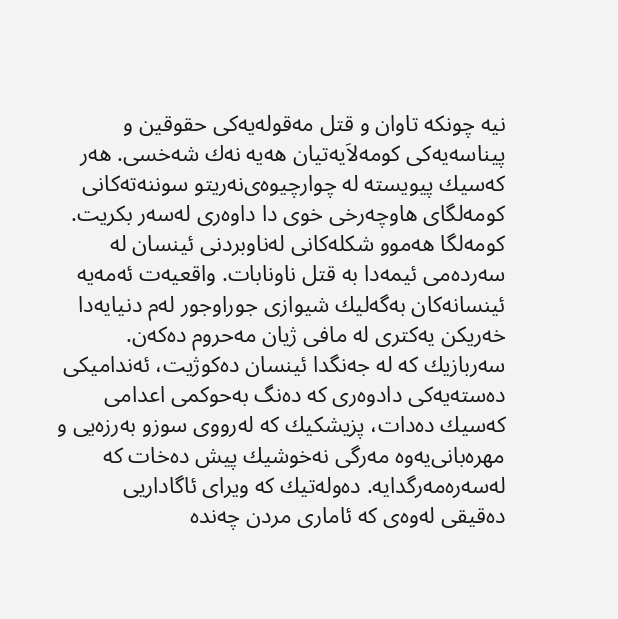نيه‌ چونكه‌ تاوان و قتل مه‌قوله‌يه‌كى‌ حقوقين و پيناسه‌يه‌كى‌ كومه‌لاَيه‌تيان هه‌يه‌ نه‌ك شه‌خسى‌. هه‌ر كه‌سيك پيويسته‌ له‌ چوارچيوه‌ى‌نه‌ريتو سوننه‌ته‌كانى‌ كومه‌لگاى‌ هاوچه‌رخى‌ خوى‌ دا داوه‌رى‌ له‌سه‌ر بكريت. كومه‌لگا هه‌موو شكله‌كانى‌ له‌ناوبردنى‌ ئينسان له‌ سه‌رده‌مى‌ ئيمه‌دا به‌ قتل ناونابات. واقعيه‌ت ئه‌مه‌يه‌ ئينسانه‌كان به‌گه‌ليك شيوازى‌ جوراوجور له‌م دنيايه‌دا خه‌ريكن يه‌كترى‌ له‌ مافى‌ ژيان مه‌حروم ده‌كه‌ن. سه‌ربازيك كه‌ له‌ جه‌نگدا ئينسان ده‌كوژيت، ئه‌نداميكى‌ ده‌سته‌يه‌كى‌ دادوه‌رى‌ كه‌ ده‌نگ به‌حوكمى‌ اعدامى‌ كه‌سيك ده‌دات، پزيشكيك كه‌ له‌رووى‌ سوزو به‌رزه‌يى‌ و مهره‌بانى‌يه‌وه‌ مه‌رگى‌ نه‌خوشيك پيش ده‌خات كه‌ له‌سه‌ره‌مه‌رگدايه‌. ده‌وله‌تيك كه‌ ويراى‌ ئاگاداريى‌ ده‌قيقى‌ له‌وه‌ى‌ كه‌ ئامارى‌ مردن چه‌نده‌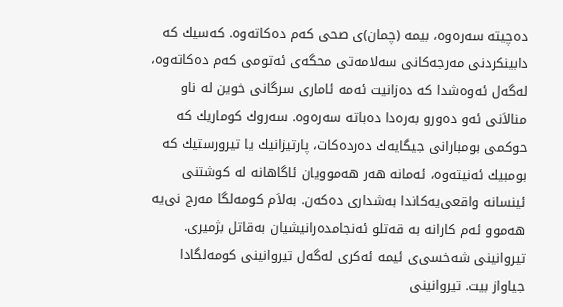ده‌چيته‌ سه‌ره‌وه‌، بيمه‌ (چمان)ى‌ صحى‌ كه‌م ده‌كاته‌وه‌. كه‌سيك كه‌ دابينكردنى‌ مه‌رجه‌كانى‌ سه‌لامه‌تى‌ محگه‌ى‌ ئه‌تومى‌ كه‌م ده‌كاته‌وه‌، له‌گه‌ل ئه‌وه‌شدا كه‌ ده‌زانيت ئه‌مه‌ ئامارى‌ سرگانى‌ خوين له‌ ناو منالاَنى‌ ئه‌و ده‌ورو به‌ره‌دا ده‌باته‌ سه‌ره‌وه‌. سه‌روك كوماريك كه‌ حوكمى‌ بومبارانى‌ جيگايه‌ك ده‌رده‌كات، پارتيزانيك يا تيرورستيك كه‌ بومبيك ئه‌نيته‌وه‌، ئه‌مانه‌ هه‌ر هه‌موويان ئاگاهانه‌ له‌ كوشتنى‌ ئينسانه‌ واقعى‌يه‌كاندا به‌شدارى‌ ده‌كه‌ن. به‌لاَم كومه‌لگا مه‌رج نى‌يه‌ هه‌موو ئه‌م كارانه‌ به‌ قه‌تلو ئه‌نجامده‌رانيشيان به‌قاتل بژميرى‌. تيروانينى‌ شه‌خسى‌ى‌ ئيمه‌ ئه‌كرى‌ له‌گه‌ل تيروانينى‌ كومه‌لگادا جياواز بيت. تيروانينى‌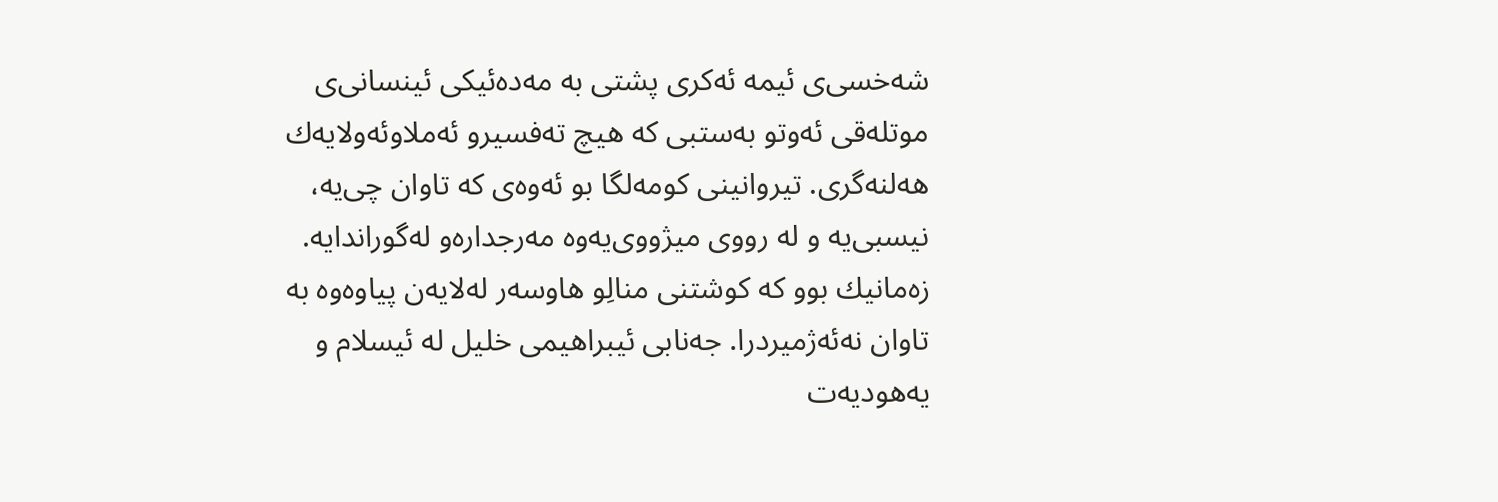شه‌خسى‌ى‌ ئيمه‌ ئه‌كرى‌ پشتى‌ به‌ مه‌ده‌ئيكى‌ ئينسانى‌ى‌ موتله‌قى‌ ئه‌وتو به‌ستبى‌ كه‌ هيچ ته‌فسيرو ئه‌ملاوئه‌ولايه‌ك هه‌لنه‌گرى‌. تيروانينى‌ كومه‌لگا بو ئه‌وه‌ى‌ كه‌ تاوان چى‌يه‌، نيسبى‌يه‌ و له‌ رووى‌ ميژووى‌يه‌وه‌ مه‌رجداره‌و له‌گوراندايه‌. زه‌مانيك بوو كه‌ كوشتنى‌ منالِو هاوسه‌ر له‌لايه‌ن پياوه‌وه‌ به‌ تاوان نه‌ئه‌ژميردرا. جه‌نابى‌ ئيبراهيمى‌ خليل له‌ ئيسلام و يه‌هوديه‌ت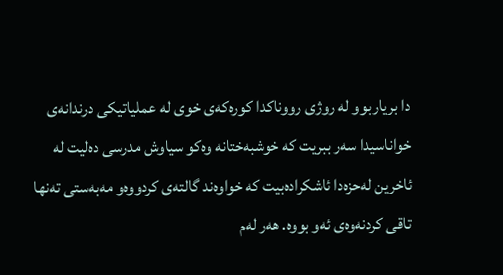دا برياربوو له‌ روژى‌ رووناكدا كوره‌كه‌ى‌ خوى‌ له‌ عملياتيكى‌ درندانه‌ى‌ خواناسيدا سه‌ر ببريت كه‌ خوشبه‌ختانه‌ وه‌كو سياوش مدرسى‌ ده‌ليت له‌ ئاخرين له‌حزه‌دا ئاشكراده‌بيت كه‌ خواوه‌ند گالته‌ى‌ كردووه‌و مه‌به‌ستى‌ ته‌نها تاقى‌ كردنه‌وه‌ى‌ ئه‌و بووه‌. هه‌ر له‌م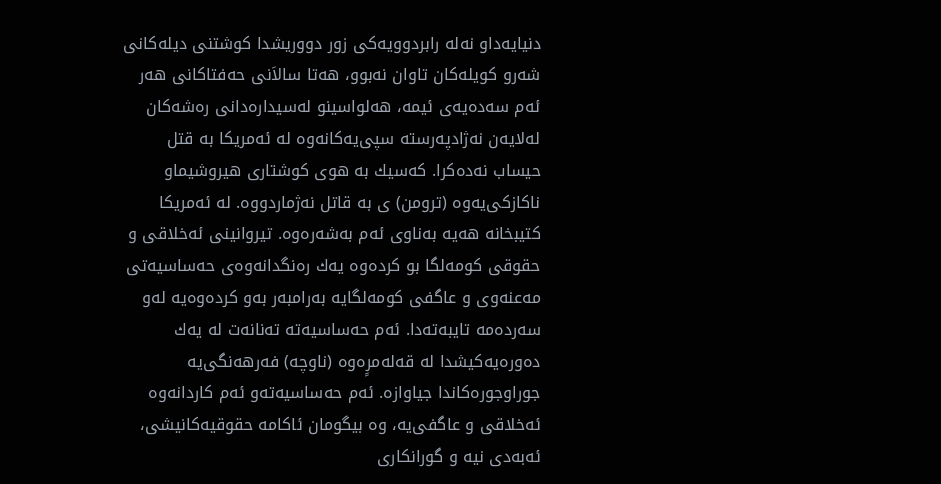دنيايه‌داو نه‌له‌ رابردوويه‌كى‌ زور دووريشدا كوشتنى‌ ديله‌كانى‌ شه‌رو كويله‌كان تاوان نه‌بوو، هه‌تا سالاَنى‌ حه‌فتاكانى‌ هه‌ر ئه‌م سه‌ده‌يه‌ى‌ ئيمه‌، هه‌لواسينو له‌سيداره‌دانى‌ ره‌شه‌كان له‌لايه‌ن نه‌ژادپه‌رسته‌ سپى‌يه‌كانه‌وه‌ له‌ ئه‌مريكا به‌ قتل حيساب نه‌ده‌كرا. كه‌سيك به‌ هوى‌ كوشتارى‌ هيروشيماو ناكازكى‌يه‌وه‌ (ترومن) ى‌ به‌ قاتل نه‌ژماردووه‌. له‌ ئه‌مريكا كتيبخانه‌ هه‌يه‌ به‌ناوى‌ ئه‌م به‌شه‌ره‌وه‌. تيروانينى‌ ئه‌خلاقى‌ و حقوقى‌ كومه‌لگا بو كرده‌وه‌ يه‌ك ره‌نگدانه‌وه‌ى‌ حه‌ساسيه‌تى‌ مه‌عنه‌وى‌ و عاگفى‌ كومه‌لگايه‌ به‌رامبه‌ر به‌و كرده‌وه‌يه‌ له‌و سه‌رده‌مه‌ تايبه‌ته‌دا. ئه‌م حه‌ساسيه‌ته‌ ته‌نانه‌ت له‌ يه‌ك ده‌وره‌يه‌كيشدا له‌ قه‌له‌مرٍه‌وه‌ (ناوچه‌) فه‌رهه‌نگى‌يه‌ جوراوجوره‌كاندا جياوازه‌. ئه‌م حه‌ساسيه‌ته‌و ئه‌م كاردانه‌وه‌ ئه‌خلاقى‌ و عاگفى‌يه‌، وه‌ بيگومان ئاكامه‌ حقوقيه‌كانيشى‌، ئه‌به‌دى‌ نيه‌ و گورانكارى‌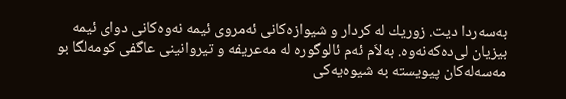به‌سه‌ردا ديت. زوريك له‌ كردار و شيوازه‌كانى‌ ئه‌مروى‌ ئيمه‌ نه‌وه‌كانى‌ دواى‌ ئيمه‌ بيزيان لى‌ده‌كه‌نه‌وه‌. به‌لاَم ئه‌م ئالوگوره‌ له‌ مه‌عريفه‌ و تيروانينى‌ عاگفى‌ كومه‌لگا بو مه‌سه‌له‌كان پيويسته‌ به‌ شيوه‌يه‌كى‌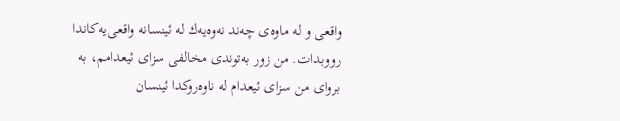واقعى‌ و له‌ ماوه‌ى‌ چه‌ند نه‌وه‌يه‌ك له‌ ئينسانه‌ واقعى‌يه‌كاندا رووبدات. من زور به‌توندى‌ مخالفى‌ سزاى‌ ئيعدامم، به‌ برواى‌ من سزاى‌ ئيعدام له‌ ناوه‌روكدا ئينسان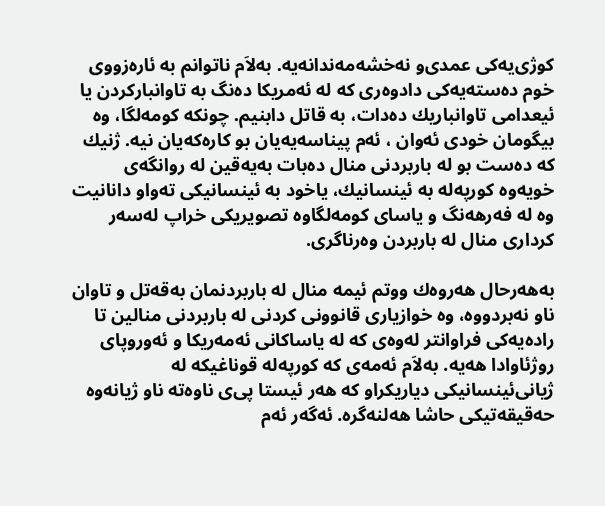كوژى‌يه‌كى‌ عمدى‌و نه‌خشه‌مه‌ندانه‌يه‌. به‌لاَم ناتوانم به‌ ئاره‌زووى‌ خوم ده‌سته‌يه‌كى‌ دادوه‌رى‌ كه‌ له‌ ئه‌مريكا ده‌نگ به‌ تاوانباركردن يا ئيعدامى‌ تاوانباريك ده‌دات، به‌ قاتل دابنيم. چونكه‌ كومه‌لگا، وه‌ بيگومان خودى‌ ئه‌وان ، ئه‌م پيناسه‌يه‌يان بو كاره‌كه‌يان نيه‌. ژنيك كه‌ ده‌ست بو له‌ باربردنى‌ منال ده‌بات به‌يه‌قين له‌ روانگه‌ى‌ خويه‌وه‌ كورپه‌له‌ به‌ ئينسانيك، ياخود به‌ ئينسانيكى‌ ته‌واو دانانيت وه‌ له‌ فه‌رهه‌نگ و ياساى‌ كومه‌لگاوه‌ تصويريكى‌ خراپ له‌سه‌ر كردارى‌ منال له‌ باربردن وه‌رناگرى‌.

به‌هه‌رحال هه‌روه‌ك ووتم ئيمه‌ منال له‌ باربردنمان به‌قه‌تل و تاوان ناو نه‌بردووه‌، وه‌ خوازيارى‌ قانوونى‌ كردنى‌ له‌ باربردنى‌ منالين تا راده‌يه‌كى‌ فراوانتر له‌وه‌ى‌ كه‌ له‌ ياساكانى‌ ئه‌مه‌ريكا و ئه‌وروپاى‌ روژئاوادا هه‌يه‌. به‌لاَم ئه‌مه‌ى‌ كه‌ كورپه‌له‌ قوناغيكه‌ له‌ ژيانى‌ئينسانيكى‌ دياريكراو كه‌ هه‌ر ئيستا پى‌ى‌ ناوه‌ته‌ ناو ژيانه‌وه‌ حه‌قيقه‌تيكى‌ حاشا هه‌لنه‌گره‌. ئه‌گه‌ر ئه‌م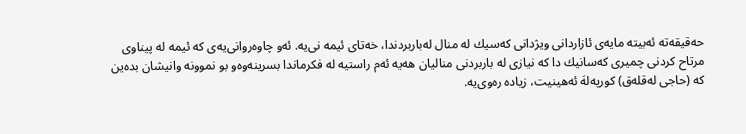حه‌قيقه‌ته‌ ئه‌بيته‌ مايه‌ى‌ ئازاردانى‌ ويژدانى‌ كه‌سيك له‌ منال له‌باربردندا، خه‌تاى‌ ئيمه‌ نى‌يه‌. ئه‌و چاوه‌روانى‌يه‌ى‌ كه‌ ئيمه‌ له‌ پيناوى‌ مرتاح كردنى‌ چميرى‌ كه‌سانيك دا كه‌ نيازى‌ له‌ باربردنى‌ مناليان هه‌يه‌ ئه‌م راستيه‌ له‌ فكرماندا بسرينه‌وه‌و بو نموونه‌ وانيشان بده‌ين كه‌ (حاجى‌ له‌قله‌ق) كورپه‌له‌َ ئه‌هينيت، زياده‌ ره‌وى‌يه‌.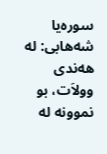سوره‌يا شه‌هابى‌: له‌ هه‌ندى‌ وولاَت، بو نموونه‌ له‌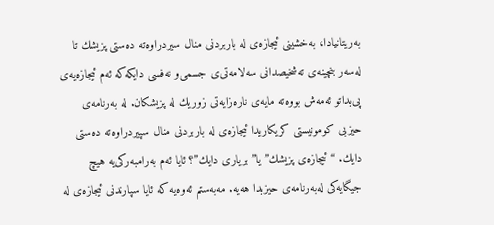به‌ريتانيادا، به‌خشينى‌ ئيجازه‌ى‌ له‌ باربردنى‌ منال سيردراوه‌ته‌ ده‌ستى‌ پزيشك تا له‌سه‌ر بنچينه‌ى‌ ته‌شخيصدانى‌ سه‌لامه‌تى‌ى‌ جسمى‌و نه‌فسى‌ دايكه‌كه‌ ئه‌م ئيجازه‌يه‌ى‌ پى‌بداتو ئه‌مه‌ش بووه‌ته‌ مايه‌ى‌ ناره‌زايه‌تى‌ زوريك له‌ پزيشكان. له‌ به‌رنامه‌ى‌ حيزبى‌ كومونيستى‌ كريكاريدا ئيجازه‌ى‌ له‌ باربردنى‌ منال سپيردراوه‌ته‌ ده‌ستى‌ دايك. “ئيجازه‌ى‌ پزيشك” يا”بريارى‌ دايك”؟ ئايا ئه‌م به‌رامبه‌ركى‌يه‌ هيچ جيگايه‌كى‌ له‌به‌رنامه‌ى‌ حيزبدا هه‌يه‌. مه‌به‌ستم ئه‌وه‌يه‌ كه‌ ئايا سپارندنى‌ ئيجازه‌ى‌ له‌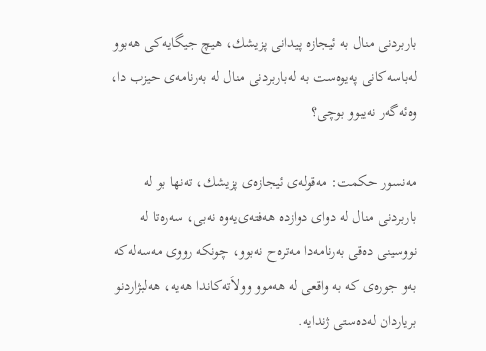باربردنى‌ منال به‌ ئيجازه‌ پيدانى‌ پزيشك، هيچ جيگايه‌كى‌ هه‌بوو له‌باسه‌كانى‌ په‌يوه‌ست به‌ له‌باربردنى‌ منال له‌ به‌رنامه‌ى‌ حيزب دا، وه‌ئه‌گه‌ر نه‌يبوو بوچى‌؟

مەنسور حكمت: مه‌قوله‌ى‌ ئيجازه‌ى‌ پزيشك، ته‌نها بو له‌ باربردنى‌ منال له‌ دواى‌ دوازده‌ هه‌فته‌ى‌يه‌وه‌ نه‌بى‌، سه‌ره‌تا له‌ نووسينى‌ ده‌قى‌ به‌رنامه‌دا مه‌تره‌ح نه‌بوو، چونكه‌ رووى‌ مه‌سه‌له‌كه‌ به‌و جوره‌ى‌ كه‌ به‌ واقعى‌ له‌ هه‌موو وولاَته‌كاندا هه‌يه‌، هه‌لبژاردنو برياردان له‌ده‌ستى‌ ژندايه‌.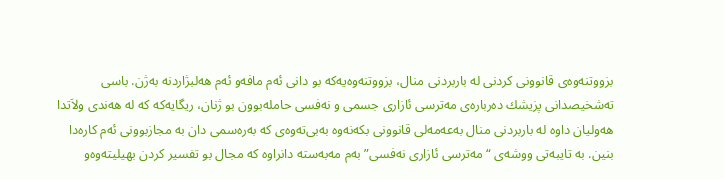بزووتنه‌وه‌ى‌ قانوونى‌ كردنى‌ له‌ باربردنى‌ منال، بزووتنه‌وه‌يه‌كه‌ بو دانى‌ ئه‌م مافه‌و ئه‌م هه‌لبژاردنه‌ به‌ژن. باسى‌ ته‌شخيصدانى‌ پزيشك ده‌رباره‌ى‌ مه‌ترسى‌ ئازارى‌ جسمى‌ و نه‌فسى‌ حامله‌بوون بو ژنان، ريگايه‌كه‌ كه‌ له‌ هه‌ندى‌ ولاَتدا هه‌وليان داوه‌ له‌ باربردنى‌ منال به‌عه‌مه‌لى‌ قانوونى‌ بكه‌نه‌وه‌ به‌بى‌ته‌وه‌ى‌ كه‌ به‌ره‌سمى‌ دان به‌ مجازبوونى‌ ئه‌م كاره‌دا بنين. به‌ تايبه‌تى‌ ووشه‌ى‌ “مه‌ترسى‌ ئازارى‌ نه‌فسى‌” به‌م مه‌به‌سته‌ دانراوه‌ كه‌ مجال بو تفسير كردن بهيليته‌وه‌و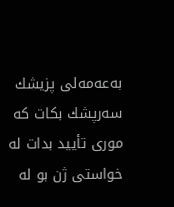به‌عه‌مه‌لى‌ پزيشك سه‌رپشك بكات كه‌ مورى‌ تأييد بدات له‌ خواستى‌ ژن بو له‌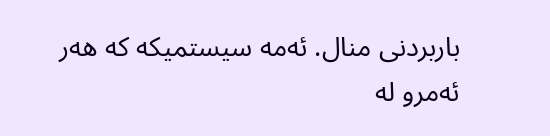باربردنى‌ منال. ئه‌مه‌ سيستميكه‌ كه‌ هه‌ر ئه‌مرو له‌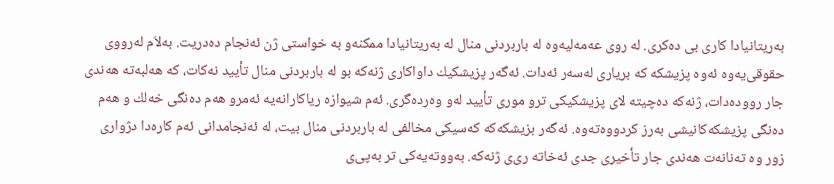به‌ريتانيادا كارى‌ بى‌ ده‌كرى‌. له‌ روى‌ عه‌مه‌ليه‌وه‌ له‌ باربردنى‌ منال له‌ به‌ريتانيادا ممكنه‌و به‌ خواستى‌ ژن ئه‌نجام ده‌دريت. به‌لاَم له‌رووى‌ حقوقى‌يه‌وه‌ ئه‌وه‌ پزيشكه‌ كه‌ بريارى‌ له‌سه‌ر ئه‌دات. ئه‌گه‌ر پزيشكيك داواكارى‌ ژنه‌كه‌ بو له‌ باربردنى‌ منال تأييد نه‌كات، كه‌ هه‌لبه‌ته‌ هه‌ندى‌ جار رووده‌دات، ژنه‌كه‌ ده‌چيته‌ لاى‌ پزيشكيكى‌ ترو مورى‌ تأييد له‌و وه‌رده‌گرى‌. ئه‌م شيوازه‌ رياكارانه‌يه‌ ئه‌مرو هه‌م ده‌نگى‌ خه‌لك و هه‌م ده‌نگى‌ پزيشكه‌كانيشى به‌رز كردووه‌ته‌وه‌. ئه‌گه‌ر بزيشكه‌كه‌ كه‌سيكى‌ مخالفى‌ له‌ باربردنى‌ منال بيت، له‌ ئه‌نجامدانى‌ ئه‌م كاره‌دا دژوارى‌ زور وه‌ ته‌نانه‌ت هه‌ندى‌ جار تأخيرى‌ جدى‌ ئه‌خاته‌ رى‌ى‌ ژنه‌كه‌. به‌ووته‌يه‌كى‌ تر به‌پى‌ى‌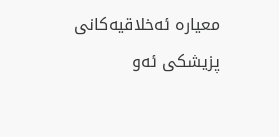معياره‌ ئه‌خلاقيه‌كانى‌ پزيشكى‌ ئه‌و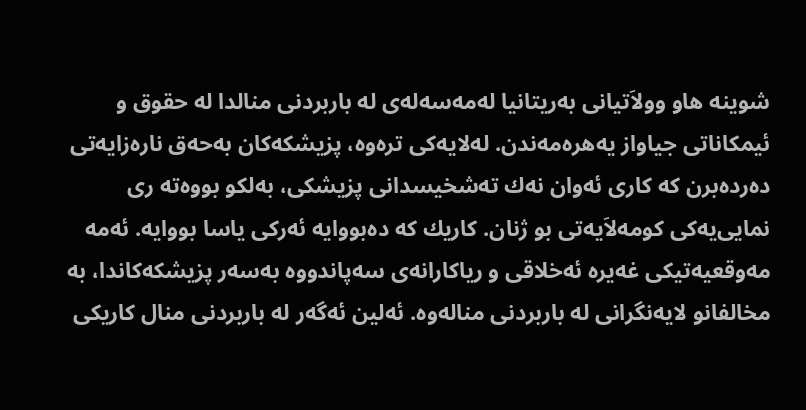شوينه‌ هاو وولاَتيانى‌ به‌ريتانيا له‌مه‌سه‌له‌ى‌ له‌ باربردنى‌ منالدا له‌ حقوق و ئيمكاناتى‌ جياواز يه‌هره‌مه‌ندن. له‌لايه‌كى‌ تره‌وه‌، پزيشكه‌كان به‌حه‌ق ناره‌زايه‌تى‌ ده‌رده‌برن كه‌ كارى‌ ئه‌وان نه‌ك ته‌شخيسدانى‌ پزيشكى‌، به‌لكو بووه‌ته‌ رى‌ نمايى‌يه‌كى‌ كومه‌لاَيه‌تى بو ژنان. كاريك كه‌ ده‌بووايه‌ ئه‌ركى‌ ياسا بووايه‌. ئه‌مه‌ مه‌وقعيه‌تيكى‌ غه‌يره‌ ئه‌خلاقى‌ و رياكارانه‌ى‌ سه‌پاندووه‌ به‌سه‌ر پزيشكه‌كاندا، به‌ مخالفانو لايه‌نگرانى‌ له‌ باربردنى‌ مناله‌وه‌. ئه‌لين ئه‌گه‌ر له‌ باربردنى‌ منال كاريكى‌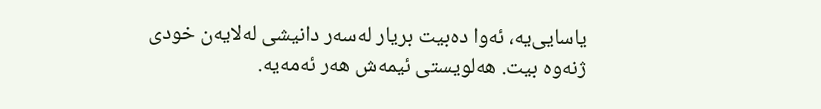ياسايى‌يه‌، ئه‌وا ده‌بيت بريار له‌سه‌ر دانيشى‌ له‌لايه‌ن خودى‌ ژنه‌وه‌ بيت. هه‌لويستى‌ ئيمه‌ش هه‌ر ئه‌مه‌يه‌.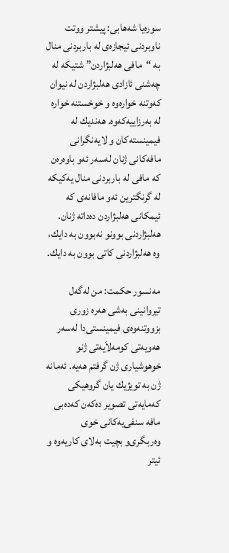سوره‌يا شه‌هابى‌: پيشتر ووتت ناوبردنى‌ ئيجازه‌ى‌ له‌ باربردنى‌ منال به‌ “مافى‌ هه‌لبژاردن” شتيكه‌ له‌ چه‌شنى‌ ئازادى‌ هه‌لبژاردن له‌ نيوان كه‌وتنه‌ خواره‌وه‌ و خوخستنه‌ خواره‌ له‌ به‌رزاييه‌كه‌وه‌. هه‌نديك له‌ فيمينسته‌كان و لايه‌نگرانى‌ مافه‌كانى‌ ژنان له‌سه‌ر ئه‌و باوه‌ره‌ن كه‌ مافى‌ له‌ باربردنى‌ منال يه‌كيكه‌ له‌ گرنگترين ئه‌و مافانه‌ى‌ كه‌ ئيمكانى‌ هه‌لبژاردن ده‌داته‌ ژنان. هه‌لبژاردنى‌ بوونو نه‌بوون به‌ دايك، وه‌ هه‌لبژاردنى‌ كاتى‌ بوون به‌ دايك.

مەنسور حكمت: من له‌گه‌ل تيروانينى‌ به‌شى‌ هه‌ره‌ زورى‌ بزووتنه‌وه‌ى‌ فيمينستى‌دا له‌سه‌ر هه‌ويه‌تى‌ كومه‌لاَيه‌تى‌ ژنو خوهوشيارى‌ ژن گرفتم هه‌يه‌. ئه‌مانه‌ ژن به‌ تويژيك يان گروهيكى‌ كه‌مايه‌تى‌ تصوير ده‌كه‌ن كه‌ده‌بى‌ مافه‌ سنفى‌يه‌كانى‌ خوى‌ وه‌ربگرى‌و بچيت به‌لاى‌ كاريه‌وه‌ و ئيتر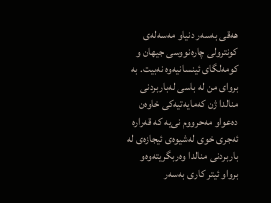هه‌قى‌ به‌سه‌ر دنياو مه‌سه‌له‌ى‌ كونترولى‌ چاره‌نووسى‌ جيهان و كومه‌لگاى‌ ئينسانيه‌وه‌ نه‌بيت. به‌ برواى‌ من له‌ باسى‌ له‌باربردنى‌ منالدا ژن كه‌مايه‌تيه‌كى‌ خاوه‌ن ده‌عواو مه‌حرووم نى‌يه‌ كه‌ قه‌راره‌ ئه‌جرى‌ خوى‌ له‌شيوه‌ى‌ ئيجازه‌ى‌ له‌ باربردنى‌ منالدا وه‌ربگريته‌وه‌و برواو ئيتر كارى‌ به‌سه‌ر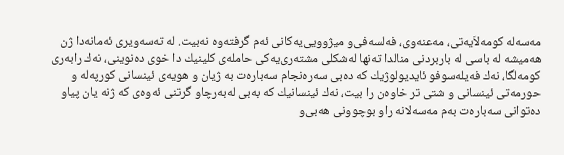مه‌سه‌له‌ كومه‌لاَيه‌تى‌، مه‌عنه‌وى‌، فه‌لسه‌فى‌و ميژوويى‌يه‌كانى‌ ئه‌م گرفته‌وه‌ نه‌بيت. له‌ تەسەويرى‌ ئه‌مانه‌دا ژن هه‌ميشه‌ له‌ باسى‌ له‌ باربردنى‌ منالدا ته‌نها له‌شكلى‌ مشته‌رى‌يه‌كى‌ حامله‌ى‌ كلينيك دا خوى‌ ده‌نوينى‌، نه‌ك رابه‌رى‌ كومه‌لگا، نه‌ك فه‌يله‌سوفو ئايديولوژيك كه‌ ده‌بى‌ سه‌ره‌نجام سه‌باره‌ت به‌ ژيان و هويه‌ى‌ ئينسانى‌ كورپه‌له‌ و حورمه‌تى‌ ئينسانى‌ و شتى‌ تر خاوه‌ن را بيت، نه‌ك ئينسانيك كه‌ به‌بى‌ له‌به‌رچاو گرتنى‌ ئه‌وه‌ى‌ كه‌ ژنه‌ يان پياو ده‌توانى‌ سه‌باره‌ت به‌م مه‌سه‌لانه‌ راو بوچوونى‌ هه‌بى‌و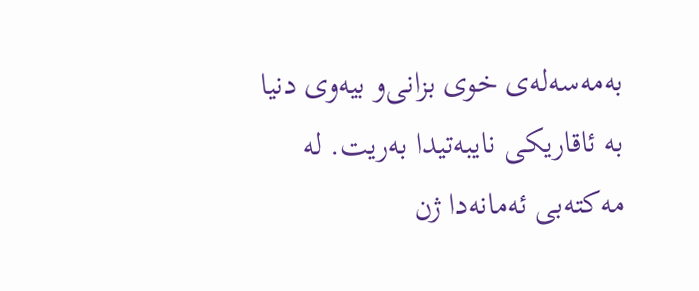به‌مه‌سه‌له‌ى‌ خوى‌ بزانى‌و بيه‌وى‌ دنيا به‌ ئاقاريكى‌ نايبه‌تيدا به‌ريت. له‌ مه‌كته‌بى‌ ئه‌مانه‌دا ژن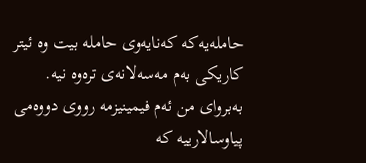حامله‌يه‌كه‌ كه‌نايه‌وى‌ حامله‌ بيت وه‌ ئيتر كاريكى‌ به‌م مه‌سه‌لانه‌ى‌ تره‌وه‌ نيه‌. به‌برواى‌ من ئه‌م فيمينيزمه‌ رووى‌ دووه‌مى‌ پياوسالارييه‌ كه‌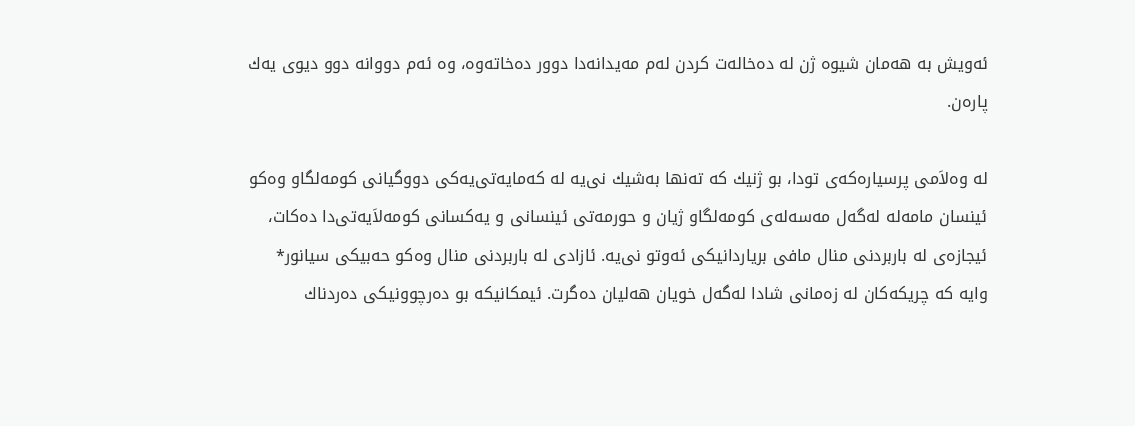ئه‌ويش به‌ هه‌مان شيوه‌ ژن له‌ ده‌خاله‌ت كردن له‌م مه‌يدانه‌دا دوور ده‌خاته‌وه‌، وه‌ ئه‌م دووانه‌ دوو ديوى‌ يه‌ك پاره‌ن.

له‌ وه‌لاَمى‌ پرسياره‌كه‌ى‌ تودا، بو ژنيك كه‌ ته‌نها به‌شيك نى‌يه‌ له‌ كه‌مايه‌تى‌يه‌كى‌ دووگيانى‌ كومه‌لگاو وه‌كو ئينسان مامه‌له‌ له‌گه‌ل مه‌سه‌له‌ى‌ كومه‌لگاو ژيان و حورمه‌تى‌ ئينسانى‌ و يه‌كسانى‌ كومه‌لاَيه‌تى‌دا ده‌كات، ئيجازه‌ى‌ له‌ باربردنى‌ منال مافى‌ برياردانيكى‌ ئه‌وتو نى‌يه‌. ئازادى‌ له‌ باربردنى‌ منال وه‌كو حه‌بيكى‌ سيانور* وايه‌ كه‌ چريكه‌كان له‌ زه‌مانى‌ شادا له‌گه‌ل خويان هه‌ليان ده‌گرت. ئيمكانيكه‌ بو ده‌رچوونيكى‌ ده‌ردناك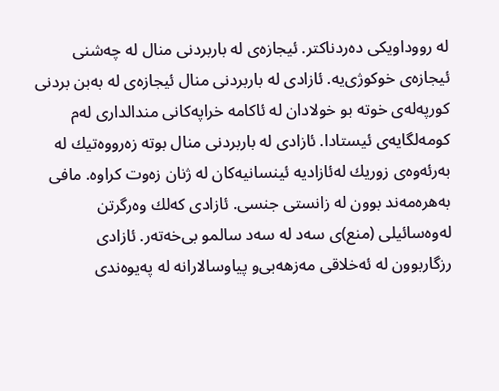له‌ رووداويكى‌ ده‌ردناكتر. ئيجازه‌ى‌ له‌ باربردنى‌ منال له‌ چه‌شنى‌ ئيجازه‌ى‌ خوكوژى‌يه‌. ئازادى‌ له‌ باربردنى‌ منال ئيجازه‌ى‌ له‌ به‌بن بردنى‌ كورپه‌له‌ى‌ خوته‌ بو خولادان له‌ ئاكامه‌ خراپه‌كانى‌ مندالدارى‌ له‌م كومه‌لگايه‌ى‌ ئيستادا. ئازادى‌ له‌ باربردنى‌ منال بوته‌ زه‌رووه‌تيك له‌ به‌رئه‌وه‌ى‌ زوريك له‌ئازاديه‌ ئينسانيه‌كان له‌ ژنان زه‌وت كراوه‌. مافى‌ به‌هره‌مه‌ند بوون له‌ زانستى‌ جنسى‌. ئازادى‌ كه‌لك وه‌رگرتن له‌وه‌سائيلى‌ (منع)ى‌ سه‌د له‌ سه‌د سالمو بى‌خه‌ته‌ر. ئازادى‌ رزگاربوون له‌ ئه‌خلاقى‌ مه‌زهه‌بى‌و پياوسالارانه‌ له‌ په‌يوه‌ندى‌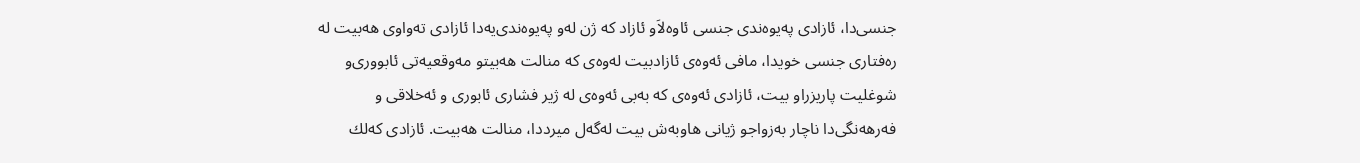جنسى‌دا، ئازادى‌ په‌يوه‌ندى‌ جنسى‌ ئاوه‌لاَو ئازاد كه‌ ژن له‌و په‌يوه‌ندى‌يه‌دا ئازادى‌ ته‌واوى‌ هه‌بيت له‌ ره‌فتارى‌ جنسى‌ خويدا، مافى‌ ئه‌وه‌ى‌ ئازادبيت له‌وه‌ى‌ كه‌ منالت هه‌بيتو مه‌وقعيه‌تى‌ ئابوورى‌و شوغليت پاريزراو بيت، ئازادى‌ ئه‌وه‌ى‌ كه‌ به‌بى‌ ئه‌وه‌ى‌ له‌ ژير فشارى‌ ئابورى‌ و ئه‌خلاقى‌ و فه‌رهه‌نگى‌دا ناچار به‌زواجو ژيانى‌ هاوبه‌ش بيت له‌گه‌ل ميرددا، منالت هه‌بيت. ئازادى‌ كه‌لك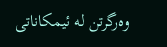وه‌رگرتن له‌ ئيمكاناتى‌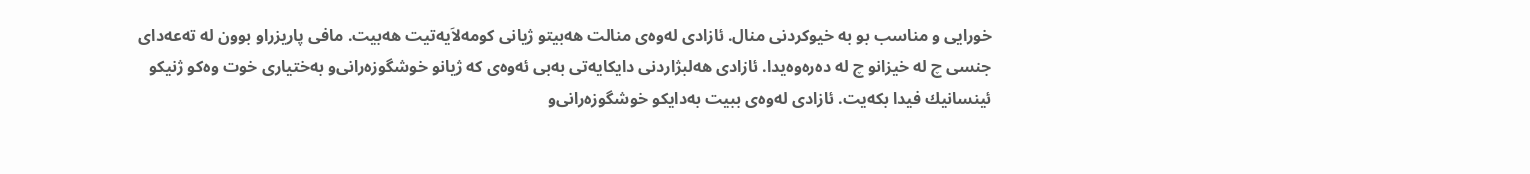خورايى‌ و مناسب بو به‌ خيوكردنى‌ منال. ئازادى‌ له‌وه‌ى‌ منالت هه‌بيتو ژيانى‌ كومه‌لاَيه‌تيت هه‌بيت. مافى‌ پاريزراو بوون له‌ ته‌عه‌داى‌ جنسى‌ چ له‌ خيزانو چ له‌ ده‌ره‌وه‌يدا. ئازادى‌ هه‌لبژاردنى‌ دايكايه‌تى‌ به‌بى‌ ئه‌وه‌ى‌ كه‌ ژيانو خوشگوزه‌رانى‌و به‌ختيارى‌ خوت وه‌كو ژنيكو ئينسانيك فيدا بكه‌يت. ئازادى‌ له‌وه‌ى‌ ببيت به‌دايكو خوشگوزه‌رانى‌و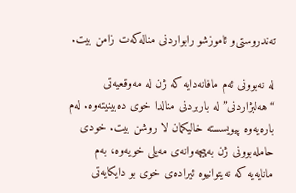ته‌ندروستى‌و ئاموزشو رابواردنى‌ مناله‌كه‌ت زامن بيت.

له‌ نه‌بوونى‌ ئه‌م مافانه‌دايه‌ كه‌ ژن له‌ مه‌وقعيه‌تى‌ “هه‌لبژاردنى‌” له‌ باربردنى‌ منالدا خوى‌ ده‌بينيته‌وه‌. له‌م باره‌يه‌وه‌ پيويسسته‌ خاليكمان لا روشن بيت. خودى‌ حامله‌بوونى‌ ژن به‌پيچه‌وانه‌ى‌ مه‌يلى‌ خويه‌وه‌، به‌م مانايه‌يه‌ كه‌ نه‌يتوانيوه‌ ئيراده‌ى‌ خوى‌ بو دايكايه‌تى‌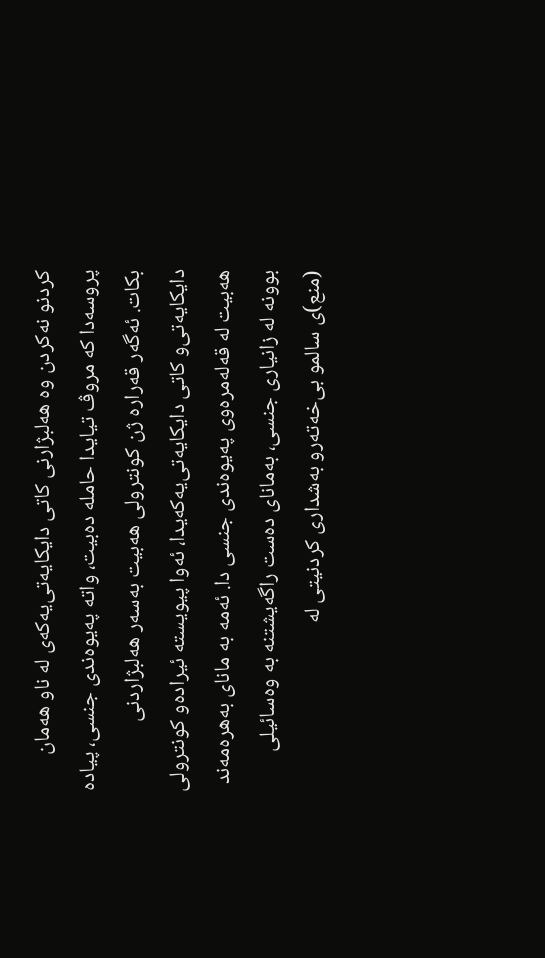كردنو نه‌كردن وه‌ هه‌لبژارنى‌ كاتى‌ دايكايه‌تى‌يه‌كه‌ى‌ له‌ ناو هه‌مان پروسه‌دا كه‌ مروڤ تيايدا حامله‌ ده‌بيت، واته‌ په‌يوه‌ندى‌ جنسى‌، پياده‌ بكات. ئه‌گه‌ر قه‌راره‌ ژن كونترولى‌ هه‌بيت به‌سه‌ر هه‌لبژاردنى‌ دايكايه‌تى‌و كاتى‌ دايكايه‌تى‌يه‌كه‌يدا، ئه‌وا پيويسته‌ ئيراده‌و كونترولى‌ هه‌بيت له‌ قه‌له‌مره‌وى‌ په‌يوه‌ندى‌ جنسى‌ دا. ئه‌مه‌ به‌ ماناى‌ به‌هره‌مه‌ند بوونه‌ له‌ زانيارى‌ جنسى‌، به‌ماناى‌ ده‌ست راگه‌يشتنه‌ به‌ وه‌سائيلى‌ (منع)ى‌ سالمو بى‌خه‌ته‌رو به‌شدارى‌ كردنيتى‌ له‌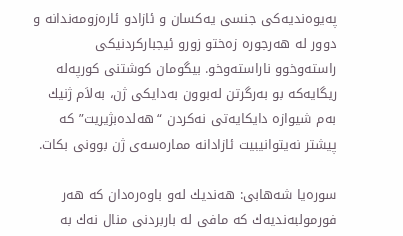په‌يوه‌نديه‌كى‌ جنسى‌ يه‌كسان و ئازادو ئاره‌زومه‌ندانه‌ و دوور له‌ هه‌رجوره‌ زه‌ختو زورو ئيجباركردنيكى‌ راسته‌وخوو ناراسته‌وخو. بيگومان كوشتنى‌ كورپه‌له‌ ريگايه‌كه‌ بو به‌رگرتن له‌بوون به‌دايكى‌ ژن، به‌لاَم ژنيك به‌م شيوازه‌ دايكايه‌تى‌ نه‌كردن “هه‌لده‌بژيريت” كه‌ پيشتر نه‌يتوانيبيت ئازادانه‌ مماره‌سه‌ى‌ ژن بوونى‌ بكات.

سوره‌يا شه‌هابى‌: هه‌نديك له‌و باوه‌ره‌دان كه‌ هه‌ر فورمولبه‌نديه‌ك كه‌ مافى‌ له‌ باربردنى‌ منال نه‌ك به‌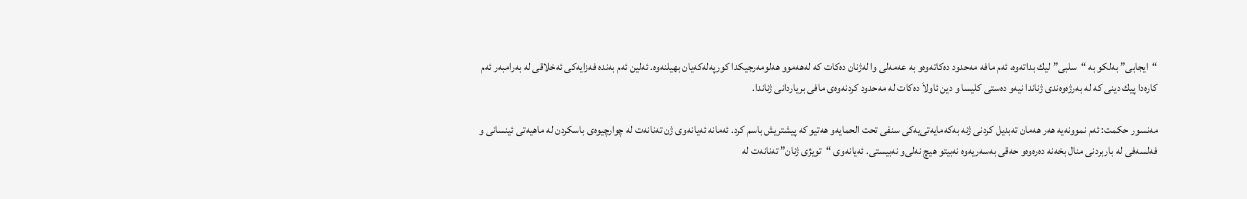“ايجابى‌” به‌لكو به‌ “سلبى‌” ليك بداته‌وه‌، ئه‌م مافه‌ مه‌حدود ده‌كاته‌وه‌و به‌ عه‌مه‌لى‌ وا له‌ژنان ده‌كات كه‌ له‌هه‌موو هه‌لومه‌رجيكدا كورپه‌له‌كه‌يان بهيلنه‌وه‌. ئه‌لين ئه‌م به‌نده‌ فه‌زايه‌كى‌ ئه‌خلاقى‌ له‌ به‌رامبه‌ر ئه‌م كاره‌دا پيك دينى‌ كه‌ له‌ به‌رژه‌وه‌ندى‌ ژناندا نيه‌و ده‌ستى‌ كليسا و دين ئاولاَ ده‌كات له‌ مه‌حدود كردنه‌وه‌ى‌ مافى‌ برياردانى‌ ژناندا.

مەنسور حكمت: ئه‌م نموونه‌يه‌ هه‌ر هه‌مان ته‌بديل كردنى‌ ژنه‌ به‌كه‌مايه‌تى‌يه‌كى‌ سنفى‌ تحت الحمايه‌و هه‌تيو كه‌ پيشتريش باسم كرد. ئه‌مانه‌ ئه‌يانه‌وى‌ ژن ته‌نانه‌ت له‌ چوارچيوه‌ى‌ باسكردن له‌ ماهيه‌تى‌ ئينسانى‌ و فه‌لسه‌فى‌ له‌ باربردنى‌ منال بخه‌نه‌ ده‌ره‌وه‌و حه‌قى‌ به‌سه‌ريه‌وه‌ نه‌بيتو هيچ نه‌لى‌و نه‌بيستى‌. ئه‌يانه‌وى‌ “تويژى‌ ژنان” ته‌نانه‌ت له‌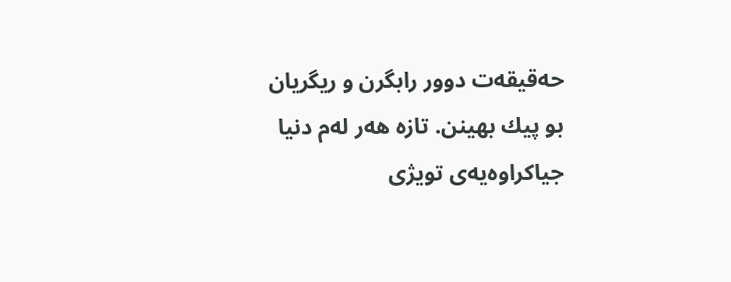حه‌قيقه‌ت دوور رابگرن و ريگريان بو پيك بهينن. تازه‌ هه‌ر له‌م دنيا جياكراوه‌يه‌ى‌ تويژى‌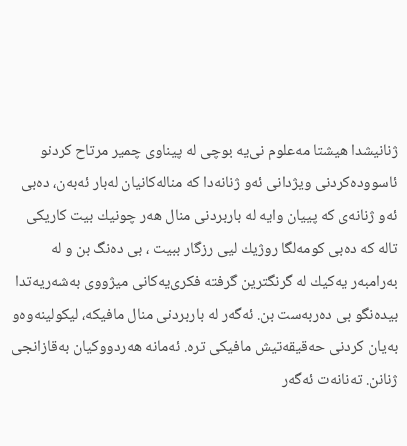ژنانيشدا هيشتا مه‌علوم نى‌يه‌ بوچى‌ له‌ پيناوى‌ چمير مرتاح كردنو ئاسووده‌كردنى‌ ويژدانى‌ ئه‌و ژنانه‌دا كه‌ مناله‌كانيان له‌بار ئه‌به‌ن، ده‌بى‌ ئه‌و ژنانه‌ى‌ كه‌ پييان وايه‌ له‌ باربردنى‌ منال هه‌ر چونيك بيت كاريكى‌ تاله‌ كه‌ ده‌بى‌ كومه‌لگا روژيك ليى‌ رزگار ببيت ، بى‌ ده‌نگ بن و له‌ به‌رامبه‌ر يه‌كيك له‌ گرنگترين گرفته‌ فكرى‌يه‌كانى‌ ميژووى‌ به‌شه‌ريه‌تدا بيده‌نگو بى‌ ده‌ربه‌ست بن. ئه‌گه‌ر له‌ باربردنى‌ منال مافيكه‌، ليكولينه‌وه‌و به‌يان كردنى‌ حه‌قيقه‌تيش مافيكى‌ تره‌. ئه‌مانه‌ هه‌ردووكيان به‌قازانجى‌ ژنانن. ته‌نانه‌ت ئه‌گه‌ر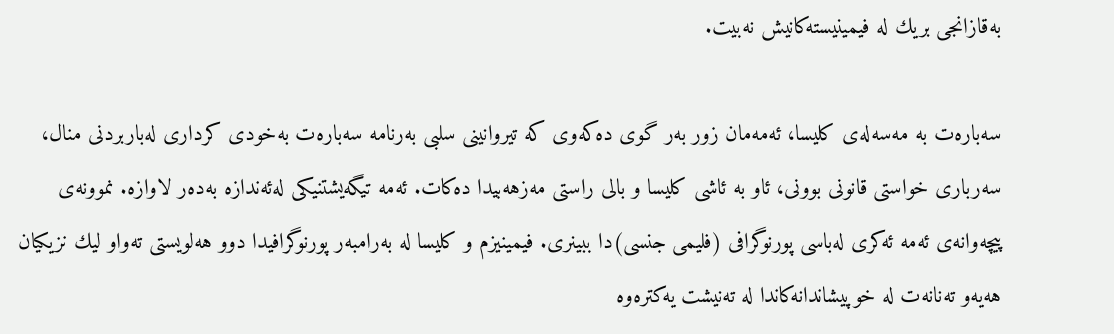به‌قازانجى‌ بريك له‌ فيمينيسته‌كانيش نه‌بيت.

سه‌باره‌ت به‌ مه‌سه‌له‌ى‌ كليسا، ئه‌مه‌مان زور به‌ر گوى‌ ده‌كه‌وى‌ كه‌ تيروانينى‌ سلبى‌ به‌رنامه‌ سه‌باره‌ت به‌خودى‌ كردارى‌ له‌باربردنى‌ منال، سه‌ربارى‌ خواستى‌ قانونى‌ بوونى‌، ئاو به‌ ئاشى‌ كليسا و بالى‌ راستى‌ مه‌زهه‌بيدا ده‌كات. ئه‌مه‌ تيگه‌يشتنيكى‌ له‌ئه‌ندازه‌ به‌ده‌ر لاوازه‌. نموونه‌ى‌ پيچه‌وانه‌ى‌ ئه‌مه‌ ئه‌كرى‌ له‌باسى‌ پورنوگرافى‌ (فليمى‌ جنسى‌)دا ببينرى‌. فيمينيزم و كليسا له‌ به‌رامبه‌ر پورنوگرافيدا دوو هه‌لويستى‌ ته‌واو ليك نزيكيان هه‌يه‌و ته‌نانه‌ت له‌ خوپيشاندانه‌كاندا له‌ ته‌نيشت يه‌كتره‌وه‌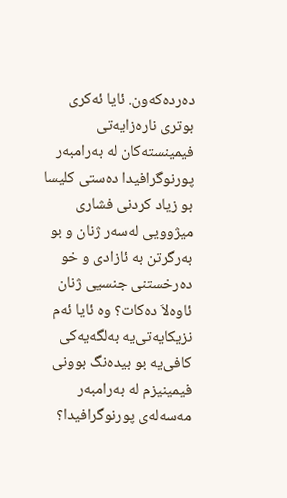ده‌رده‌كه‌ون. ئايا ئه‌كرى‌ بوترى‌ ناره‌زايه‌تى‌ فيمينسته‌كان له‌ به‌رامبه‌ر پورنوگرافيدا ده‌ستى‌ كليسا بو زياد كردنى‌ فشارى‌ ميژوويى‌ له‌سه‌ر ژنان و بو به‌رگرتن به‌ ئازادى‌ و خو ده‌رخستنى‌ جنسيى‌ ژنان ئاوه‌لاَ ده‌كات؟ وه‌ ئايا ئه‌م نزيكايه‌تى‌يه‌ به‌لگه‌يه‌كى‌ كافى‌يه‌ بو بيده‌نگ بوونى‌ فيمينيزم له‌ به‌رامبه‌ر مه‌سه‌له‌ى‌ پورنوگرافيدا؟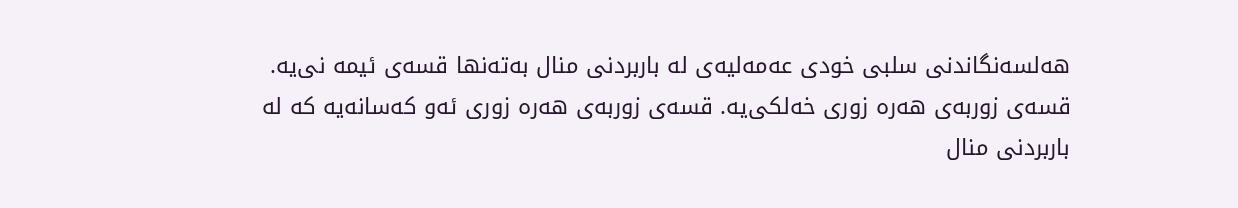هه‌لسه‌نگاندنى‌ سلبى‌ خودى‌ عه‌مه‌ليه‌ى‌ له‌ باربردنى‌ منال به‌ته‌نها قسه‌ى‌ ئيمه‌ نى‌يه‌. قسه‌ى‌ زوربه‌ى‌ هه‌ره‌ زورى‌ خه‌لكى‌يه‌. قسه‌ى‌ زوربه‌ى‌ هه‌ره‌ زورى‌ ئه‌و كه‌سانه‌يه‌ كه‌ له‌ باربردنى‌ منال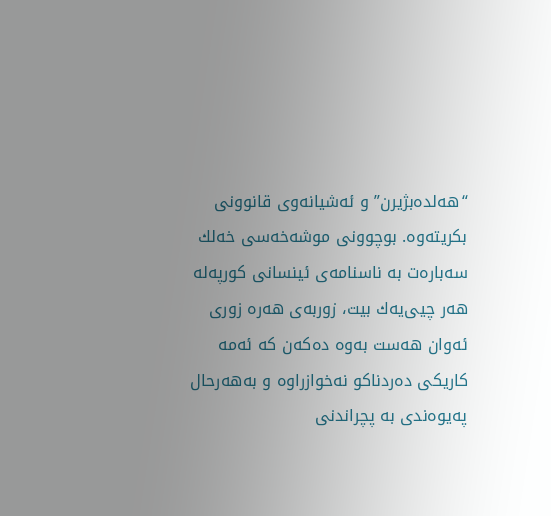“هه‌لده‌بژيرن” و ئه‌شيانه‌وى‌ قانوونى‌ بكريته‌وه‌. بوچوونى‌ موشه‌خه‌سى‌ خه‌لك سه‌باره‌ت به‌ ناسنامه‌ى‌ ئينسانى‌ كورپه‌له‌ هه‌ر چيى‌يه‌ك بيت، زوربه‌ى‌ هه‌ره‌ زورى‌ ئه‌وان هه‌ست به‌وه‌ ده‌كه‌ن كه‌ ئه‌مه‌ كاريكى‌ ده‌ردناكو نه‌خوازراوه‌ و به‌هه‌رحال په‌يوه‌ندى‌ به‌ پچراندنى‌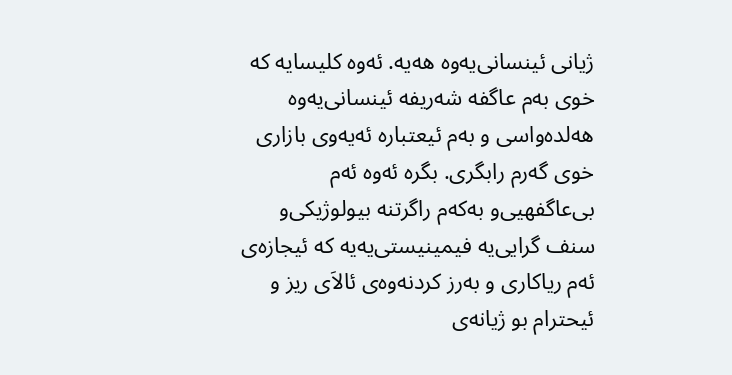ژيانى‌ ئينسانى‌يه‌وه‌ هه‌يه‌. ئه‌وه‌ كليسايه‌ كه‌ خوى‌ به‌م عاگفه شه‌ريفه‌ ئينسانى‌يه‌وه‌ هه‌لده‌واسى‌ و به‌م ئيعتباره‌ ئه‌يه‌وى‌ بازارى‌ خوى‌ گه‌رم رابگرى‌. بگره‌ ئه‌وه‌ ئه‌م بى‌عاگفهيى‌و به‌كه‌م راگرتنه‌ بيولوژيكى‌و سنف گرايى‌يه‌ فيمينيستى‌يه‌يه‌ كه‌ ئيجازه‌ى ئه‌م رياكارى‌ و به‌رز كردنه‌وه‌ى‌ ئالاَى‌ ريز و ئيحترام بو ژيانه‌ى‌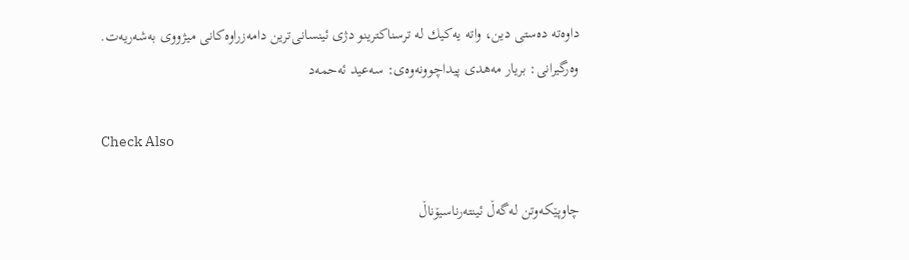داوه‌ته‌ ده‌ستى‌ دين، واته‌ يه‌كيك له‌ ترسناكترينو دژى‌ ئينسانى‌ترين دامه‌زراوه‌كانى‌ ميژووى‌ به‌شه‌ريه‌ت. وه‌رگيرانى‌: بريار مه‌هدى‌ پيداچوونه‌وه‌ى‌: سه‌عيد ئه‌حمه‌د

Check Also

چاوپێکه‌وتن له‌گه‌ڵ ئینته‌رناسیۆناڵ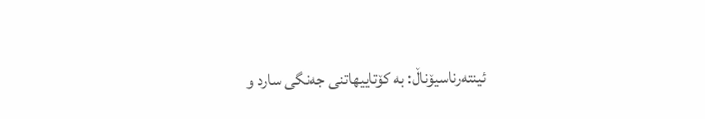ئینته‌رناسیۆناڵ: بە کۆتاییهاتنى جەنگى سارد و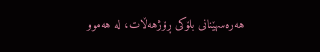هەرەسهێنانى بلۆکى ڕۆژهەڵات، لە هەموو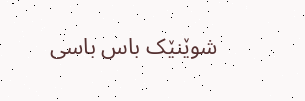شوێنێک باس باسى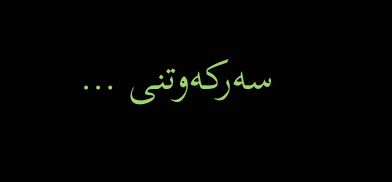سەرکەوتنى …